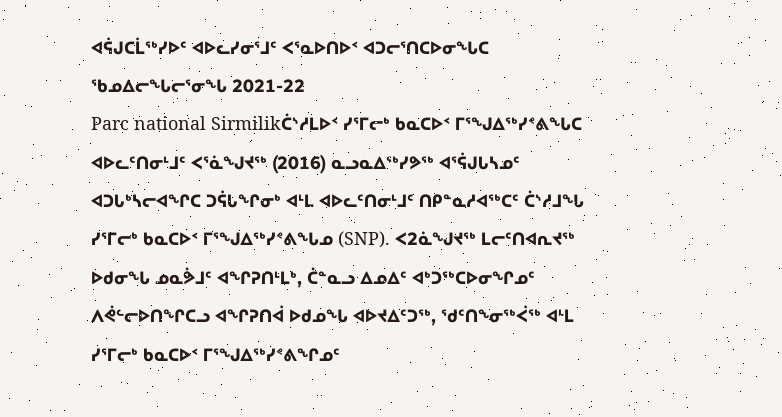ᐊᕌᒍᑕᒫᖅᓯᐅᑦ ᐊᐅᓚᓯᓂᕐᒧᑦ ᐸᕐᓇᐅᑎᐅᑉ ᐊᑐᓕᕐᑎᑕᐅᓂᖓᑕ ᖃᓄᐃᓕᖓᓕᕐᓂᖓ 2021-22
Parc national Sirmilikᑖᔅᓱᒪᐅᑉ ᓯᕐᒥᓕᒃ ᑲᓇᑕᐅᑉ ᒥᕐᖑᐃᖅᓯᕝᕕᖓᑕ ᐊᐅᓚᑦᑎᓂᒻᒧᑦ ᐸᕐᓈᖑᔪᖅ (2016) ᓇᓗᓇᐃᖅᓯᕗᖅ ᐊᕐᕌᒍᒐᓴᓄᑦ ᐊᑐᒐᒃᓴᓕᐊᖏᑕ ᑐᕌᒐᖏᓂᒃ ᐊᒻᒪ ᐊᐅᓚᑦᑎᓂᒻᒧᑦ ᑎᑭᓐᓇᓱᐊᖅᑕᑦ ᑖᔅᓱᒧᖓ ᓯᕐᒥᓕᒃ ᑲᓇᑕᐅᑉ ᒥᕐᖑᐃᖅᓯᕝᕕᖓᓄ (SNP). ᐸ2ᓈᖑᔪᖅ ᒪᓕᑦᑎᐊᕆᔪᖅ ᐅᑯᓂᖓ ᓄᓇᕘᒧᑦ ᐊᖏᕈᑎᒻᒪᒃ, ᑖᓐᓇᓗ ᐃᓄᐃᑦ ᐊᒃᑐᖅᑕᐅᓂᖏᓄᑦ ᐱᕚᓪᓕᐅᑎᖏᑕᓗ ᐊᖏᕈᑎᐋ ᐅᑯᓄᖓ ᐊᐅᔪᐃᑦᑐᖅ, ᖁᑦᑎᖕᓂᖅᐹᖅ ᐊᒻᒪ ᓯᕐᒥᓕᒃ ᑲᓇᑕᐅᑉ ᒥᕐᖑᐃᖅᓯᕝᕕᖏᓄᑦ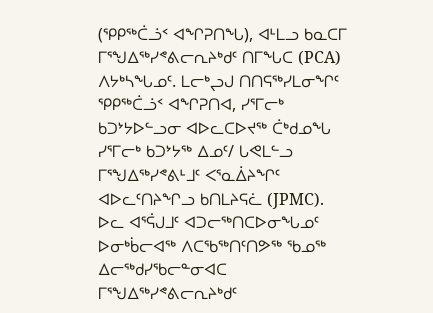(ᕿᑭᖅᑖᓘᑉ ᐊᖏᕈᑎᖓ), ᐊᒻᒪᓗ ᑲᓇᑕᒥ ᒥᕐᖑᐃᖅᓯᕝᕕᓕᕆᔨᒃᑯᑦ ᑎᒥᖓᑕ (PCA) ᐱᔭᒃᓴᖓᓄᑦ. ᒪᓕᒃᖢᒍ ᑎᑎᕋᖅᓯᒪᓂᖏᑦ ᕿᑭᖅᑖᓘᑉ ᐊᖏᕈᑎᐊ, ᓯᕐᒥᓕᒃ ᑲᑐᔾᔭᐅᓪᓗᓂ ᐊᐅᓚᑕᐅᔪᖅ ᑖᒃᑯᓄᖓ ᓯᕐᒥᓕᒃ ᑲᑐᔾᔭᖅ ᐃᓄᑦ/ ᒐᕙᒪᓪᓗ ᒥᕐᖑᐃᖅᓯᕝᕕᒻᒧᑦ ᐸᕐᓇᐄᔨᖏᑦ ᐊᐅᓚᑦᑎᔨᖏᓗ ᑲᑎᒪᔨᕋᓛ (JPMC).
ᐅᓚ ᐊᕐᕌᒍᒧᑦ ᐊᑐᓕᖅᑎᑕᐅᓂᖓᓄᑦ ᐅᓂᒃᑳᓕᐊᖅ ᐱᑕᖃᖅᑎᑦᑎᕗᖅ ᖃᓄᖅ ᐃᓕᖅᑯᓯᖃᓕᓐᓂᐊᑕ ᒥᕐᖑᐃᖅᓯᕝᕕᓕᕆᔨᒃᑯᑦ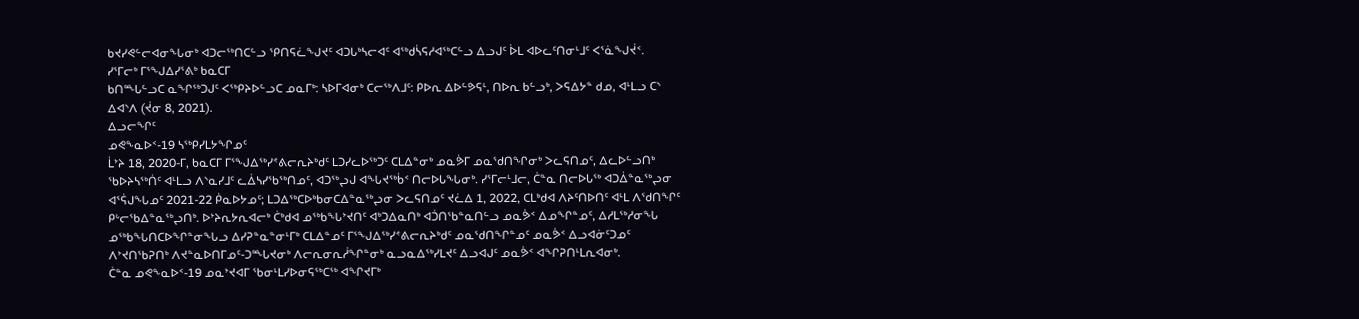ᑲᔪᓯᕙᓪᓕᐊᓂᖓᓂᒃ ᐊᑐᓕᖅᑎᑕᓪᓗ ᕿᑎᕋᓛᖑᔪᑦ ᐊᑐᒐᒃᓴᓕᐊᑦ ᐊᖅᑯᓵᕋᓱᐊᖅᑕᓪᓗ ᐃᓗᒍᑦ ᐆᒪ ᐊᐅᓚᑦᑎᓂᒻᒧᑦ ᐸᕐᓈᖑᔫᑉ.
ᓯᕐᒥᓕᒃ ᒥᕐᖑᐃᓯᕐᕕᒃ ᑲᓇᑕᒥ
ᑲᑎᙵᓪᓗᑕ ᓇᖏᖅᑐᒍᑦ ᐸᖅᑭᔨᐅᓪᓗᑕ ᓄᓇᒥᒃ: ᓴᐅᒥᐊᓂᒃ ᑕᓕᖅᐱᒧᑦ: ᑭᐅᕆ ᐃᐅᓪᕗᕋᒻ, ᑎᐅᕆ ᑲᓪᓗᒃ, ᐳᕋᐃᔭᓐ ᑯᓄ, ᐊᒻᒪᓗ ᑕᔅ ᐃᐊᔅᐱ (ᔫᓂ 8, 2021).
ᐃᓗᓕᖏᑦ
ᓄᕙᖕᓇᐅᑉ-19 ᓴᖅᑭᓯᒪᔭᖏᓄᑦ
ᒫᔾᔨ 18, 2020-ᒥ, ᑲᓇᑕᒥ ᒥᕐᖑᐃᖅᓯᕝᕕᓕᕆᔨᒃᑯᑦ ᒪᑐᓯᓚᐅᖅᑐᑦ ᑕᒪᐃᓐᓂᒃ ᓄᓇᕘᒥ ᓄᓇᖁᑎᖏᓂᒃ ᐳᓚᕋᑎᓄᑦ, ᐃᓚᐅᓪᓗᑎᒃ ᖃᐅᔨᓴᖅᑏᑦ ᐊᒻᒪᓗ ᐱᔅᓇᓯᒧᑦ ᓚᐄᓴᓯᖃᖅᑎᓄᑦ, ᐊᑐᖅᖢᒍ ᐊᖓᔪᖅᑳᑉ ᑎᓕᐅᒐᖓᓂᒃ. ᓯᕐᒥᓕᒻᒧᓕ, ᑖᓐᓇ ᑎᓕᐅᒐᖅ ᐊᑐᐄᓐᓇᖅᖢᓂ ᐊᕐᕌᒍᖓᓄᑦ 2021-22 ᑮᓇᐅᔭᓄᑦ; ᒪᑐᐃᖅᑕᐅᒃᑲᓂᑕᐃᓐᓇᖅᖢᓂ ᐳᓚᕋᑎᓄᑦ ᔪᓛᐃ 1, 2022, ᑕᒪᒃᑯᐊ ᐱᔨᑦᑎᐅᑎᑦ ᐊᒻᒪ ᐱᖁᑎᖏᑦ ᑭᒡᓕᖃᐃᓐᓇᖅᖢᑎᒃ. ᐅᔾᔨᕆᔭᕆᐊᓕᒃ ᑖᒃᑯᐊ ᓄᖅᑲᖓᔾᔪᑎᑦ ᐊᒃᑐᐃᓇᑎᒃ ᐊᑑᑎᖃᓐᓇᑎᓪᓗ ᓄᓇᕘᑉ ᐃᓄᖏᓐᓄᑦ, ᐃᓱᒪᖅᓱᓂᖓ ᓄᖅᑲᖓᑎᑕᐅᖏᓐᓂᖓᓗ ᐃᓯᕈᓐᓇᓐᓂᒻᒥᒃ ᑕᒪᐃᓐᓄᑦ ᒥᕐᖑᐃᖅᓯᕝᕕᓕᕆᔨᒃᑯᑦ ᓄᓇᖁᑎᖏᓐᓄᑦ ᓄᓇᕘᑉ ᐃᓗᐊᓃᑦᑐᓄᑦ ᐱᔾᔪᑎᖃᕈᑎᒃ ᐱᔪᓐᓇᐅᑎᒥᓄᑦ-ᑐᙵᔪᓂᒃ ᐱᓕᕆᓂᕆᓲᖏᓐᓂᒃ ᓇᓗᓇᐃᖅᓯᒪᔪᑦ ᐃᓗᐊᒍᑦ ᓄᓇᕘᑉ ᐊᖏᕈᑎᒻᒪᕆᐊᓂᒃ.
ᑖᓐᓇ ᓄᕙᖕᓇᐅᑉ-19 ᓄᓇᔾᔪᐊᒥ ᖃᓂᒻᒪᓯᐅᓂᕋᖅᑕᖅ ᐊᖏᔪᒥᒃ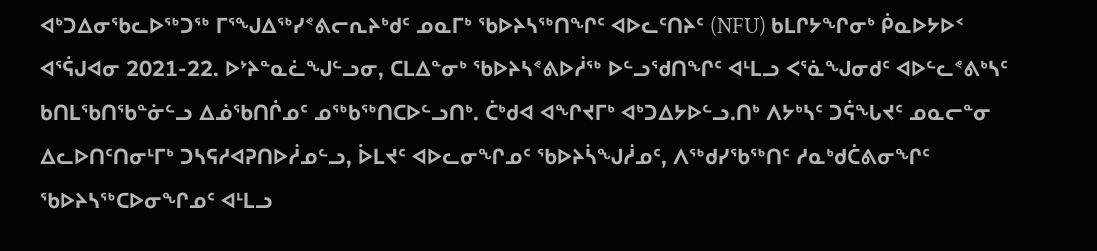ᐊᒃᑐᐃᓂᖃᓚᐅᖅᑐᖅ ᒥᕐᖑᐃᖅᓯᕝᕕᓕᕆᔨᒃᑯᑦ ᓄᓇᒥᒃ ᖃᐅᔨᓴᖅᑎᖏᑦ ᐊᐅᓚᑦᑎᔨᑦ (NFU) ᑲᒪᒋᔭᖏᓂᒃ ᑮᓇᐅᔭᐅᑉ ᐊᕐᕌᒍᐊᓂ 2021-22. ᐅᔾᔨᓐᓇᓛᖑᓪᓗᓂ, ᑕᒪᐃᓐᓂᒃ ᖃᐅᔨᓴᕝᕕᐅᓲᖅ ᐅᓪᓗᖁᑎᖏᑦ ᐊᒻᒪᓗ ᐸᕐᓈᖑᓂᑯᑦ ᐊᐅᓪᓚᕝᕕᒃᓴᑦ ᑲᑎᒪᖃᑎᖃᓐᓃᓪᓗ ᐃᓅᖃᑎᒌᓄᑦ ᓄᖅᑲᖅᑎᑕᐅᓪᓗᑎᒃ. ᑖᒃᑯᐊ ᐊᖏᔪᒥᒃ ᐊᒃᑐᐃᔭᐅᓪᓗ.ᑎᒃ ᐱᔭᒃᓴᑦ ᑐᕌᖓᔪᑦ ᓄᓇᓕᓐᓂ ᐃᓚᐅᑎᑦᑎᓂᒻᒥᒃ ᑐᓴᕋᓱᐊᕈᑎᐅᓲᓄᓪᓗ, ᐆᒪᔪᑦ ᐊᐅᓚᓂᖏᓄᑦ ᖃᐅᔨᓵᖑᓲᓄᑦ, ᐱᖅᑯᓯᖃᖅᑎᑦ ᓱᓇᒃᑯᑖᕕᓂᖏᑦ ᖃᐅᔨᓴᖅᑕᐅᓂᖏᓄᑦ ᐊᒻᒪᓗ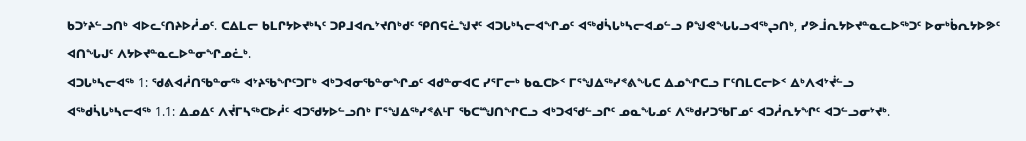ᑲᑐᔾᔨᓪᓗᑎᒃ ᐊᐅᓚᑦᑎᔨᐅᓲᓄᑦ. ᑕᐃᒪᓕ ᑲᒪᒋᔭᐅᔪᒃᓴᑦ ᑐᑭᒧᐊᕆᔾᔪᑎᒃᑯᑦ ᕿᑎᕋᓛᖑᔪᑦ ᐊᑐᒐᒃᓴᓕᐊᖏᓄᑦ ᐊᖅᑯᓵᒐᒃᓴᓕᐊᓄᓪᓗ ᑭᖑᕙᖓᒐᓗᐊᖅᖢᑎᒃ, ᓯᕗᒨᕆᔭᐅᔪᓐᓇᓚᐅᖅᑐᑦ ᐅᓂᒃᑳᕆᔭᐅᕗᑦ ᐊᑎᖓᒍᑦ ᐱᔭᐅᔪᓐᓇᓚᐅᓐᓂᖏᓄᓛᒃ.
ᐊᑐᒐᒃᓴᓕᐊᖅ 1: ᖁᕕᐊᓲᑎᖃᓐᓂᖅ ᐊᔾᔨᖃᖏᑦᑐᒥᒃ ᐊᒃᑐᐊᓂᖃᓐᓂᖏᓄᑦ ᐊᑯᓐᓂᐊᑕ ᓯᕐᒥᓕᒃ ᑲᓇᑕᐅᑉ ᒥᕐᖑᐃᖅᓯᕝᕕᖓᑕ ᐃᓄᖏᑕᓗ ᒥᑦᑎᒪᑕᓕᐅᑉ ᐃᒃᐱᐊᔾᔫᓪᓗ
ᐊᖅᑯᓵᒐᒃᓴᓕᐊᖅ 1.1: ᐃᓄᐃᑦ ᐱᔫᒥᓴᖅᑕᐅᓲᑦ ᐊᑐᖁᔭᐅᓪᓗᑎᒃ ᒥᕐᖑᐃᖅᓯᕝᕕᒻᒥ ᖃᑕᙳᑎᖏᑕᓗ ᐊᒃᑐᐊᖁᓪᓗᒋᑦ ᓄᓇᖓᓄᑦ ᐱᖅᑯᓯᑐᖃᒥᓄᑦ ᐊᑐᓲᕆᔭᖏᑦ ᐊᑐᓪᓗᓂᔾᔪᒃ.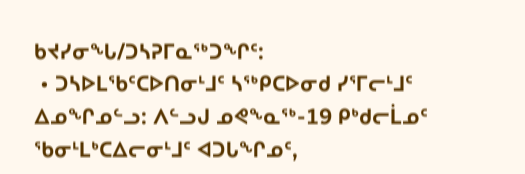ᑲᔪᓯᓂᖓ/ᑐᓴᕈᒥᓇᖅᑐᖏᑦ:
 • ᑐᓴᐅᒪᖃᑦᑕᐅᑎᓂᒻᒧᑦ ᓴᖅᑭᑕᐅᓂᑯ ᓯᕐᒥᓕᒻᒧᑦ ᐃᓄᖏᓄᓪᓗ: ᐱᓪᓗᒍ ᓄᕙᖕᓇᖅ-19 ᑭᒃᑯᓕᒫᓄᑦ ᖃᓂᒻᒪᒃᑕᐃᓕᓂᒻᒧᑦ ᐊᑐᒐᖏᓄᑦ,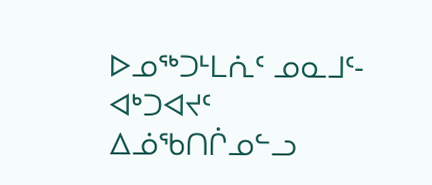ᐅᓄᖅᑐᒻᒪᕇᑦ ᓄᓇᒧᑦ-ᐊᒃᑐᐊᔪᑦ ᐃᓅᖃᑎᒌᓄᓪᓗ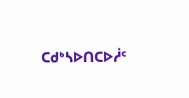ᑕᑯᒃᓴᐅᑎᑕᐅᓲᑦ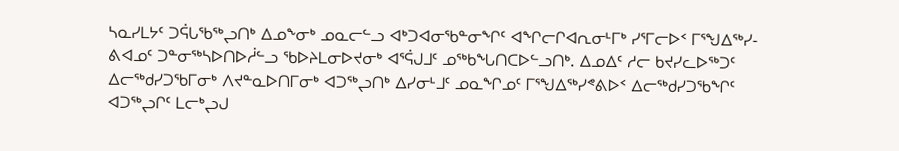ᓴᓇᓯᒪᔭᑦ ᑐᕌᒐᖃᖅᖢᑎᒃ ᐃᓄᖕᓂᒃ ᓄᓇᓕᓪᓗ ᐊᒃᑐᐊᓂᖃᓐᓂᖏᑦ ᐊᖏᓕᒋᐊᕆᓂᒻᒥᒃ ᓯᕐᒥᓕᐅᑉ ᒥᕐᖑᐃᖅᓯ-ᕕᐊᓄᑦ ᑐᓐᓂᖅᓴᐅᑎᐅᓲᓪᓗ ᖃᐅᔨᒪᓂᐅᔪᓂᒃ ᐊᕐᕌᒍᒧᑦ ᓄᖅᑲᖓᑎᑕᐅᓪᓗᑎᒃ. ᐃᓄᐃᑦ ᓱᓕ ᑲᔪᓯᓚᐅᖅᑐᑦ ᐃᓕᖅᑯᓯᑐᖃᒥᓂᒃ ᐱᔪᓐᓇᐅᑎᒥᓂᒃ ᐊᑐᖅᖢᑎᒃ ᐃᓯᓂᒻᒧᑦ ᓄᓇᖏᓄᑦ ᒥᕐᖑᐃᖅᓯᕝᕕᐅᑉ ᐃᓕᖅᑯᓯᑐᖃᖏᑦ ᐊᑐᖅᖢᒋᑦ ᒪᓕᒃᖢᒍ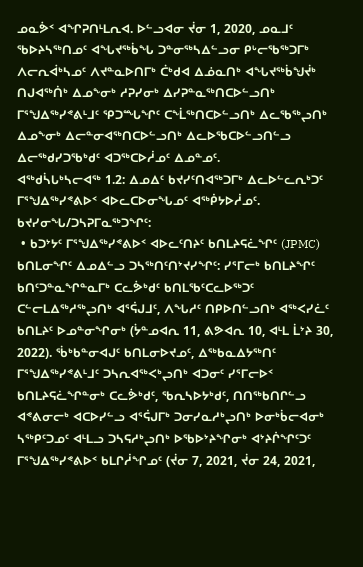ᓄᓇᕘᑉ ᐊᖏᕈᑎᒻᒪᕆᐊ. ᐅᓪᓗᐊᓂ ᔫᓂ 1, 2020, ᓄᓇᒧᑦ ᖃᐅᔨᓴᖅᑎᓄᑦ ᐊᖓᔪᖅᑳᖓ ᑐᓐᓂᖅᓴᐃᓪᓗᓂ ᑭᒡᓕᖃᖅᑐᒥᒃ ᐱᓕᕆᐋᒃᓴᓄᑦ ᐱᔪᓐᓇᐅᑎᒥᒃ ᑖᒃᑯᐊ ᐃᓅᓇᑎᒃ ᐊᖓᔪᖅᑳᖑᔫᒃ ᑎᒍᐊᖅᑏᒃ ᐃᓄᖕᓂᒃ ᓱᕈᓯᓂᒃ ᐃᓯᕈᓐᓇᖅᑎᑕᐅᓪᓗᑎᒃ ᒥᕐᖑᐃᖅᓯᕝᕕᒻᒧᑦ ᕿᑐᙵᖏᑦ ᑕᖕᒫᖅᑎᑕᐅᓪᓗᑎᒃ ᐃᓚᖃᖅᖢᑎᒃ ᐃᓄᖕᓂᒃ ᐃᓕᓐᓂᐊᖅᑎᑕᐅᓪᓗᑎᒃ ᐃᓚᐅᖃᑕᐅᓪᓗᑎᓪᓗ ᐃᓕᖅᑯᓯᑐᖃᒃᑯᑦ ᐊᑐᖅᑕᐅᓲᓄᑦ ᐃᓄᓐᓄᑦ.
ᐊᖅᑯᓵᒐᒃᓴᓕᐊᖅ 1.2: ᐃᓄᐃᑦ ᑲᔪᓯᑦᑎᐊᖅᑐᒥᒃ ᐃᓚᐅᓪᓚᕆᒃᑐᑦ ᒥᕐᖑᐃᖅᓯᕝᕕᐅᑉ ᐊᐅᓚᑕᐅᓂᖓᓄᑦ ᐊᖅᑮᔭᐅᓲᓄᑦ.
ᑲᔪᓯᓂᖓ/ᑐᓴᕈᒥᓇᖅᑐᖏᑦ:
 • ᑲᑐᔾᔭᑦ ᒥᕐᖑᐃᖅᓯᕝᕕᐅᑉ ᐊᐅᓚᑦᑎᔨᑦ ᑲᑎᒪᔨᕋᓛᖏᑦ (JPMC) ᑲᑎᒪᓂᖏᑦ ᐃᓄᐃᓪᓗ ᑐᓴᖅᑎᑦᑎᔾᔪᓯᖏᑦ: ᓯᕐᒥᓕᒃ ᑲᑎᒪᔨᖏᑦ ᑲᑎᑦᑐᓐᓇᖏᓐᓇᒥᒃ ᑕᓚᕘᒃᑯᑦ ᑲᑎᒪᖃᑦᑕᓚᐅᖅᑐᑦ ᑕᓪᓕᒪᐃᖅᓱᖅᖢᑎᒃ ᐊᕐᕌᒍᒧᑦ, ᐱᖓᓱᑦ ᑎᑭᐅᑎᓪᓗᑎᒃ ᐊᖅᐸᓯᓛᑦ ᑲᑎᒪᔨᑦ ᐅᓄᓐᓂᖏᓂᒃ (ᔮᓐᓄᐊᕆ 11, ᕕᕗᐊᕆ 10, ᐊᒻᒪ ᒫᔾᔨ 30, 2022). ᖄᒃᑲᓐᓂᐊᒍᑦ ᑲᑎᒪᓂᐅᔪᓄᑦ, ᐃᖅᑲᓇᐃᔭᖅᑎᑦ ᒥᕐᖑᐃᖅᓯᕝᕕᒻᒧᑦ ᑐᓴᕆᐊᖅᐸᒃᖢᑎᒃ ᐊᑐᓂᑦ ᓯᕐᒥᓕᐅᑉ ᑲᑎᒪᔨᕋᓛᖏᓐᓂᒃ ᑕᓚᕘᒃᑯᑦ, ᖃᕆᓴᐅᔭᒃᑯᑦ, ᑎᑎᖅᑲᑎᒋᓪᓗ ᐊᕝᕕᓂᓕᒃ ᐊᑕᐅᓯᓪᓗ ᐊᕐᕌᒍᒥᒃ ᑐᓂᓯᓇᓱᒃᖢᑎᒃ ᐅᓂᒃᑳᓕᐊᓂᒃ ᓴᖅᑭᑦᑐᓄᑦ ᐊᒻᒪᓗ ᑐᓴᕋᓱᒃᖢᑎᒃ ᐅᖃᐅᔾᔨᖏᓂᒃ ᐊᔾᔨᒌᖏᑦᑐᑦ ᒥᕐᖑᐃᖅᓯᕝᕕᐅᑉ ᑲᒪᒋᓲᖏᓄᑦ (ᔫᓂ 7, 2021, ᔫᓂ 24, 2021,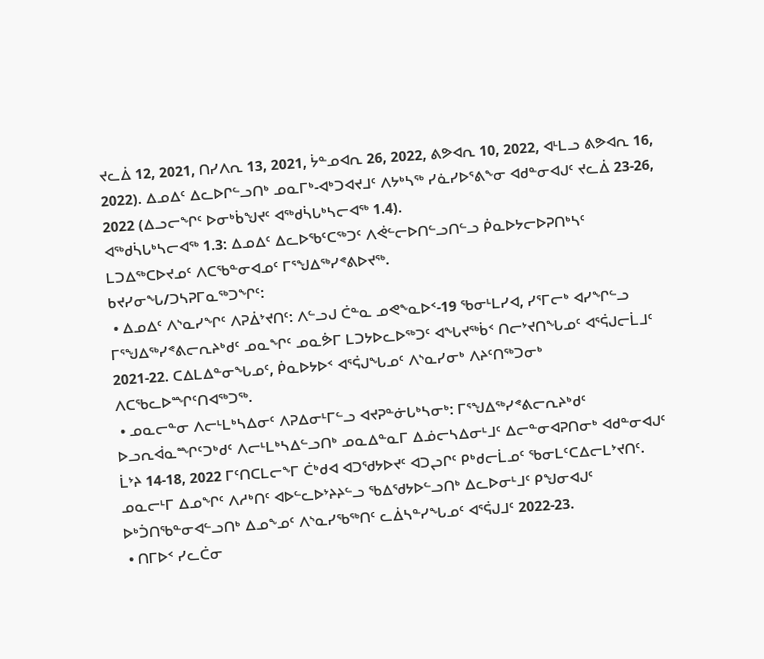ᔪᓚᐄ 12, 2021, ᑎᓯᐱᕆ 13, 2021, ᔮᓐᓄᐊᕆ 26, 2022, ᕕᕗᐊᕆ 10, 2022, ᐊᒻᒪᓗ ᕕᕗᐊᕆ 16, 2022). ᐃᓄᐃᑦ ᐃᓚᐅᒋᓪᓗᑎᒃ ᓄᓇᒥᒃ-ᐊᒃᑐᐊᔪᒧᑦ ᐱᔭᒃᓴᖅ ᓯᓈᓯᐅᕐᕕᖕᓂ ᐊᑯᓐᓂᐊᒍᑦ ᔪᓚᐄ 23-26, 2022 (ᐃᓗᓕᖏᑦ ᐅᓂᒃᑳᖑᔪᑦ ᐊᖅᑯᓵᒐᒃᓴᓕᐊᖅ 1.4).
ᐊᖅᑯᓵᒐᒃᓴᓕᐊᖅ 1.3: ᐃᓄᐃᑦ ᐃᓚᐅᖃᑦᑕᖅᑐᑦ ᐱᕚᓪᓕᐅᑎᓪᓗᑎᓪᓗ ᑮᓇᐅᔭᓕᐅᕈᑎᒃᓴᑦ ᒪᑐᐃᖅᑕᐅᔪᓄᑦ ᐱᑕᖃᓐᓂᐊᓄᑦ ᒥᕐᖑᐃᖅᓯᕝᕕᐅᔪᖅ.
ᑲᔪᓯᓂᖓ/ᑐᓴᕈᒥᓇᖅᑐᖏᑦ:
 • ᐃᓄᐃᑦ ᐱᔅᓇᓯᖏᑦ ᐱᕈᐄᔾᔪᑎᑦ: ᐱᓪᓗᒍ ᑖᓐᓇ ᓄᕙᖕᓇᐅᑉ-19 ᖃᓂᒻᒪᓯᐊ, ᓯᕐᒥᓕᒃ ᐊᓯᖏᓪᓗ ᒥᕐᖑᐃᖅᓯᕝᕕᓕᕆᔨᒃᑯᑦ ᓄᓇᖏᑦ ᓄᓇᕘᒥ ᒪᑐᔭᐅᓚᐅᖅᑐᑦ ᐊᖓᔪᖅᑳᑉ ᑎᓕᔾᔪᑎᖓᓄᑦ ᐊᕐᕌᒍᓕᒫᒧᑦ 2021-22. ᑕᐃᒪᐃᓐᓂᖓᓄᑦ, ᑮᓇᐅᔭᐅᑉ ᐊᕐᕌᒍᖓᓄᑦ ᐱᔅᓇᓯᓂᒃ ᐱᔨᑦᑎᖅᑐᓂᒃ ᐱᑕᖃᓚᐅᙱᑦᑎᐊᖅᑐᖅ.
 • ᓄᓇᓕᓐᓂ ᐱᓕᒻᒪᒃᓴᐃᓂᑦ ᐱᕈᐃᓂᒻᒥᓪᓗ ᐊᔪᕈᓐᓃᒐᒃᓴᓂᒃ: ᒥᕐᖑᐃᖅᓯᕝᕕᓕᕆᔨᒃᑯᑦ ᐅᓗᕆᐋᓇᙱᑦᑐᒃᑯᑦ ᐱᓕᒻᒪᒃᓴᐃᓪᓗᑎᒃ ᓄᓇᐃᓐᓇᒥ ᐃᓅᓕᓴᐃᓂᒻᒧᑦ ᐃᓕᓐᓂᐊᕈᑎᓂᒃ ᐊᑯᓐᓂᐊᒍᑦ ᒫᔾᔨ 14-18, 2022 ᒥᑦᑎᑕᒪᓕᖕᒥ ᑖᒃᑯᐊ ᐊᑐᖁᔭᐅᔪᑦ ᐊᑐᖢᒋᑦ ᑭᒃᑯᓕᒫᓄᑦ ᖃᓂᒪᑦᑕᐃᓕᒪᔾᔪᑎᑦ. ᓄᓇᓕᒻᒥ ᐃᓄᖏᑦ ᐱᓱᒃᑎᑦ ᐊᐅᓪᓚᐅᔾᔨᔨᓪᓗ ᖃᐃᖁᔭᐅᓪᓗᑎᒃ ᐃᓚᐅᓂᒻᒧᑦ ᑭᖑᓂᐊᒍᑦ ᐅᒃᑑᑎᖃᓐᓂᐊᓪᓗᑎᒃ ᐃᓄᖕᓄᑦ ᐱᔅᓇᓯᖃᖅᑎᑦ ᓚᐄᓴᓐᓯᖓᓄᑦ ᐊᕐᕌᒍᒧᑦ 2022-23.
 • ᑎᒥᐅᑉ ᓯᓚᑖᓂ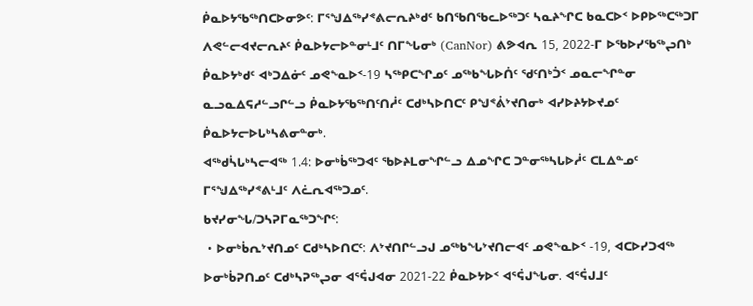ᑮᓇᐅᔭᖃᖅᑎᑕᐅᓂᕗᑦ: ᒥᕐᖑᐃᖅᓯᕝᕕᓕᕆᔨᒃᑯᑦ ᑲᑎᖃᑎᖃᓚᐅᖅᑐᑦ ᓴᓇᔨᖏᑕ ᑲᓇᑕᐅᑉ ᐅᑭᐅᖅᑕᖅᑐᒥ ᐱᕙᓪᓕᐊᔪᓕᕆᔨᑦ ᑮᓇᐅᔭᓕᐅᓐᓂᒻᒧᑦ ᑎᒥᖓᓂᒃ (CanNor) ᕕᕗᐊᕆ 15, 2022-ᒥ ᐅᖃᐅᓯᖃᖅᖢᑎᒃ ᑮᓇᐅᔭᒃᑯᑦ ᐊᒃᑐᐃᓃᑦ ᓄᕙᖕᓇᐅᑉ-19 ᓴᖅᑭᑕᖏᓄᑦ ᓄᖅᑲᖓᐅᑏᑦ ᖁᑦᑎᒃᑑᑉ ᓄᓇᓕᖏᓐᓂ ᓇᓗᓇᐃᕋᓱᓪᓗᒋᓪᓗ ᑮᓇᐅᔭᖃᖅᑎᑦᑎᓲᑦ ᑕᑯᒃᓴᐅᑎᑕᑦ ᑭᖑᕝᕖᔾᔪᑎᓂᒃ ᐊᓯᐅᔨᔭᐅᔪᓄᑦ ᑮᓇᐅᔭᓕᐅᒐᒃᓴᕕᓂᓐᓂᒃ.
ᐊᖅᑯᓵᒐᒃᓴᓕᐊᖅ 1.4: ᐅᓂᒃᑳᖅᑐᐊᑦ ᖃᐅᔨᒪᓂᖏᓪᓗ ᐃᓄᖏᑕ ᑐᓐᓂᖅᓴᒐᐅᓲᑦ ᑕᒪᐃᓐᓄᑦ ᒥᕐᖑᐃᖅᓯᕝᕕᒻᒧᑦ ᐱᓛᕆᐊᖅᑐᓄᑦ.
ᑲᔪᓯᓂᖓ/ᑐᓴᕈᒥᓇᖅᑐᖏᑦ:
 • ᐅᓂᒃᑳᕆᔾᔪᑎᓄᑦ ᑕᑯᒃᓴᐅᑎᑕᑦ: ᐱᔾᔪᑎᒋᓪᓗᒍ ᓄᖅᑲᖓᔾᔪᑎᓕᐊᑦ ᓄᕙᖕᓇᐅᑉ -19, ᐊᑕᐅᓯᑐᐊᖅ ᐅᓂᒃᑳᕈᑎᓄᑦ ᑕᑯᒃᓴᕈᖅᖢᓂ ᐊᕐᕌᒍᐊᓂ 2021-22 ᑮᓇᐅᔭᐅᑉ ᐊᕐᕌᒍᖓᓂ. ᐊᕐᕌᒍᒧᑦ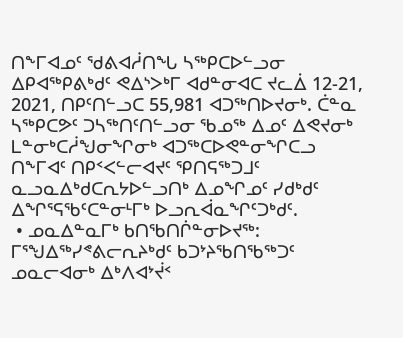ᑎᖕᒥᐊᓄᑦ ᖁᕕᐊᓲᑎᖓ ᓴᖅᑭᑕᐅᓪᓗᓂ ᐃᑭᐊᖅᑭᕕᒃᑯᑦ ᕙᐃᔅᐳᒃᒥ ᐊᑯᓐᓂᐊᑕ ᔪᓚᐄ 12-21, 2021, ᑎᑭᑦᑎᓪᓗᑕ 55,981 ᐊᑐᖅᑎᐅᔪᓂᒃ. ᑖᓐᓇ ᓴᖅᑭᑕᕗᑦ ᑐᓴᖅᑎᑦᑎᓪᓗᓂ ᖃᓄᖅ ᐃᓄᑦ ᐃᕙᔪᓂᒃ ᒪᓐᓂᒃᑕᓲᖑᓂᖏᓂᒃ ᐊᑐᖅᑕᐅᕙᓐᓂᖏᑕᓗ ᑎᖕᒥᐊᑦ ᑎᑭᑉᐸᓪᓕᐊᔪᑦ ᕿᑎᕋᖅᑐᒧᑦ ᓇᓗᓇᐃᒃᑯᑕᕆᔭᐅᓪᓗᑎᒃ ᐃᓄᖏᓄᑦ ᓯᑯᒃᑯᑦ ᐃᖏᕐᕋᖃᑦᑕᓐᓂᒻᒥᒃ ᐅᓗᕆᐋᓇᖏᑦᑐᒃᑯᑦ.
 • ᓄᓇᐃᓐᓇᒥᒃ ᑲᑎᖃᑎᒌᓐᓂᐅᔪᖅ: ᒥᕐᖑᐃᖅᓯᕝᕕᓕᕆᔨᒃᑯᑦ ᑲᑐᔾᔨᖃᑎᖃᖅᑐᑦ ᓄᓇᓕᐊᓂᒃ ᐃᒃᐱᐊᔾᔫᑉ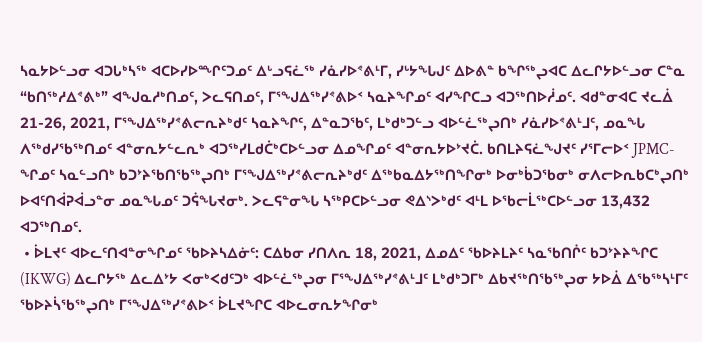ᓴᓇᔭᐅᓪᓗᓂ ᐊᑐᒐᒃᓴᖅ ᐊᑕᐅᓯᐅᙱᑦᑐᓄᑦ ᐃᒡᓗᕋᓛᖅ ᓯᓈᓯᐅᕝᕕᒻᒥ, ᓯᒡᔭᖓᒍᑦ ᐃᐅᕕᓐ ᑲᖏᖅᖢᐊᑕ ᐃᓚᒋᔭᐅᓪᓗᓂ ᑕᓐᓇ “ᑲᑎᖅᓱᐃᕝᕕᒃ” ᐊᖑᓇᓱᒃᑎᓄᑦ, ᐳᓚᕋᑎᓄᑦ, ᒥᕐᖑᐃᖅᓯᕝᕕᐅᑉ ᓴᓇᔨᖏᓄᑦ ᐊᓯᖏᑕᓗ ᐊᑐᖅᑎᐅᓲᓄᑦ. ᐊᑯᓐᓂᐊᑕ ᔪᓚᐄ 21-26, 2021, ᒥᕐᖑᐃᖅᓯᕝᕕᓕᕆᔨᒃᑯᑦ ᓴᓇᔨᖏᑦ, ᐃᓐᓇᑐᖃᑦ, ᒪᒃᑯᒃᑐᓪᓗ ᐊᐅᓪᓛᖅᖢᑎᒃ ᓯᓈᓯᐅᕝᕕᒻᒧᑦ, ᓄᓇᖓ ᐱᖅᑯᓯᖃᖅᑎᓄᑦ ᐊᓐᓂᕆᔭᓪᓚᕆᒃ ᐊᑐᖅᓯᒪᑯᑖᒃᑕᐅᓪᓗᓂ ᐃᓄᖏᓄᑦ ᐊᓐᓂᕆᔭᐅᔾᔪᑖ. ᑲᑎᒪᔨᕋᓛᖑᔪᑦ ᓯᕐᒥᓕᐅᑉ JPMC-ᖏᓄᑦ ᓴᓇᓪᓗᑎᒃ ᑲᑐᔾᔨᖃᑎᖃᖅᖢᑎᒃ ᒥᕐᖑᐃᖅᓯᕝᕕᓕᕆᔨᒃᑯᑦ ᐃᖅᑲᓇᐃᔭᖅᑎᖏᓂᒃ ᐅᓂᒃᑳᑐᖃᓂᒃ ᓂᐱᓕᐅᕆᑲᑕᒃᖢᑎᒃ ᐅᐊᑦᑎᐋᕈᐋᓗᓐᓂ ᓄᓇᖓᓄᑦ ᑐᕌᖓᔪᓂᒃ. ᐳᓚᕋᓐᓂᖓ ᓴᖅᑭᑕᐅᓪᓗᓂ ᕙᐃᔅᐳᒃᑯᑦ ᐊᒻᒪ ᐅᖃᓕᒫᖅᑕᐅᓪᓗᓂ 13,432 ᐊᑐᖅᑎᓄᑦ.
 • ᐆᒪᔪᑦ ᐊᐅᓚᑦᑎᐊᓐᓂᖏᓄᑦ ᖃᐅᔨᓴᐃᓃᑦ: ᑕᐃᑲᓂ ᓯᑎᐱᕆ 18, 2021, ᐃᓄᐃᑦ ᖃᐅᔨᒪᔨᑦ ᓴᓇᖃᑎᒌᑦ ᑲᑐᔾᔨᔨᖏᑕ (IKWG) ᐃᓚᒋᔭᖅ ᐃᓚᐃᔾᔭ ᐸᓂᒃᐸᑯᑦᑐᒃ ᐊᐅᓪᓛᖅᖢᓂ ᒥᕐᖑᐃᖅᓯᕝᕕᒻᒧᑦ ᒪᒃᑯᒃᑐᒥᒃ ᐃᑲᔪᖅᑎᖃᖅᖢᓂ ᔭᐅᐄ ᐃᖃᖅᓴᒻᒥᑦ ᖃᐅᔨᓵᖃᖅᖢᑎᒃ ᒥᕐᖑᐃᖅᓯᕝᕕᐅᑉ ᐆᒪᔪᖏᑕ ᐊᐅᓚᓂᕆᔭᖏᓂᒃ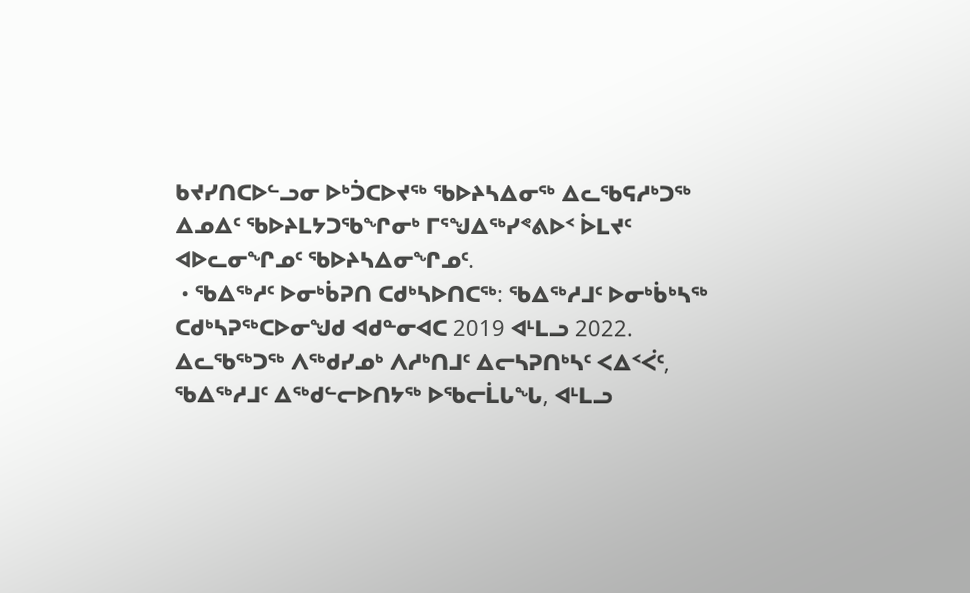ᑲᔪᓯᑎᑕᐅᓪᓗᓂ ᐅᒃᑑᑕᐅᔪᖅ ᖃᐅᔨᓴᐃᓂᖅ ᐃᓚᖃᕋᓱᒃᑐᖅ ᐃᓄᐃᑦ ᖃᐅᔨᒪᔭᑐᖃᖏᓂᒃ ᒥᕐᖑᐃᖅᓯᕝᕕᐅᑉ ᐆᒪᔪᑦ ᐊᐅᓚᓂᖏᓄᑦ ᖃᐅᔨᓴᐃᓂᖏᓄᑦ.
 • ᖃᐃᖅᓱᑦ ᐅᓂᒃᑳᕈᑎ ᑕᑯᒃᓴᐅᑎᑕᖅ: ᖃᐃᖅᓱᒧᑦ ᐅᓂᒃᑳᒃᓴᖅ ᑕᑯᒃᓴᕈᖅᑕᐅᓂᖑᑯ ᐊᑯᓐᓂᐊᑕ 2019 ᐊᒻᒪᓗ 2022. ᐃᓚᖃᖅᑐᖅ ᐱᖅᑯᓯᓄᒃ ᐱᓱᒃᑎᒧᑦ ᐃᓕᓴᕈᑎᒃᓴᑦ ᐸᐃᑉᐹᑦ, ᖃᐃᖅᓱᒧᑦ ᐃᖅᑯᓪᓕᐅᑎᔭᖅ ᐅᖃᓕᒫᒐᖓ, ᐊᒻᒪᓗ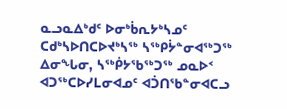ᓇᓗᓇᐃᒃᑯᑦ ᐅᓂᒃᑳᕆᔭᒃᓴᓄᑦ ᑕᑯᒃᓴᐅᑎᑕᐅᔪᒃᓴᖅ ᓴᖅᑭᔮᓐᓂᐊᖅᑐᖅ ᐃᓂᖓᓂ, ᓴᖅᑮᔭᖃᖅᑐᖅ ᓄᓇᐅᑉ ᐊᑐᖅᑕᐅᓯᒪᓂᐊᓄᑦ ᐊᑑᑎᖃᓐᓂᐊᑕᓗ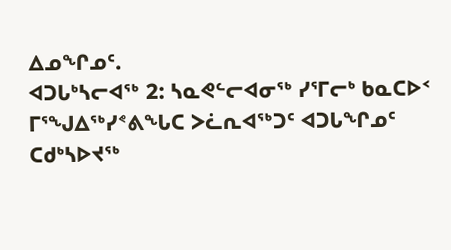ᐃᓄᖏᓄᑦ.
ᐊᑐᒐᒃᓴᓕᐊᖅ 2: ᓴᓇᕙᓪᓕᐊᓂᖅ ᓯᕐᒥᓕᒃ ᑲᓇᑕᐅᑉ ᒥᕐᖑᐃᖅᓯᕝᕕᖓᑕ ᐳᓛᕆᐊᖅᑐᑦ ᐊᑐᒐᖏᓄᑦ ᑕᑯᒃᓴᐅᔪᖅ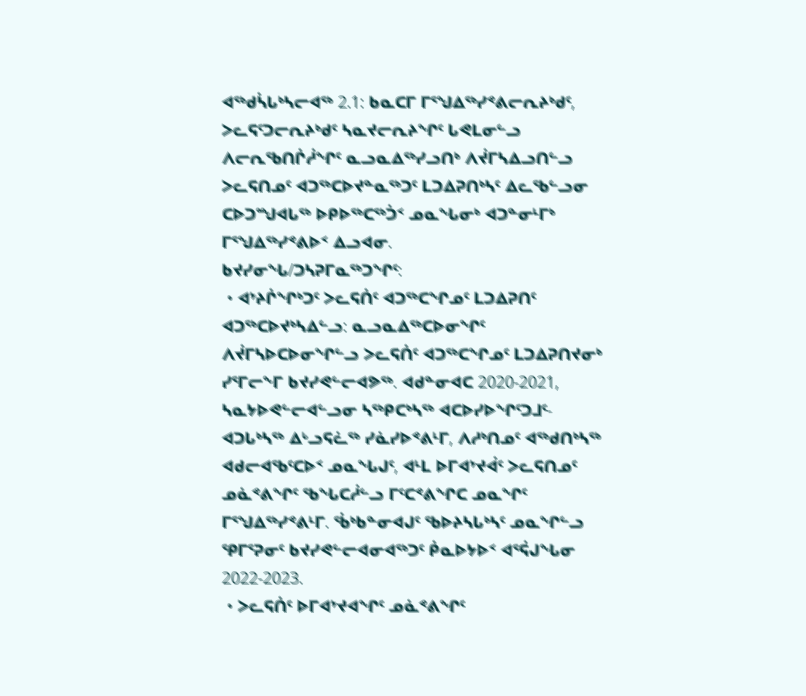ᐊᖅᑯᓵᒐᒃᓴᓕᐊᖅ 2.1: ᑲᓇᑕᒥ ᒥᕐᖑᐃᖅᓯᕝᕕᓕᕆᔨᒃᑯᑦ, ᐳᓚᕋᑦᑐᓕᕆᔨᒃᑯᑦ ᓴᓇᔪᓕᕆᔨᖏᑦ ᒐᕙᒪᓂᓪᓗ ᐱᓕᕆᖃᑎᒌᓲᖏᑦ ᓇᓗᓇᐃᖅᓯᓗᑎᒃ ᐱᔫᒥᓴᐃᓗᑎᓪᓗ ᐳᓚᕋᑎᓄᑦ ᐊᑐᖅᑕᐅᔪᓐᓇᖅᑐᑦ ᒪᑐᐃᕈᑎᒃᓴᑦ ᐃᓚᖃᓪᓗᓂ ᑕᐅᑐᙳᐊᒐᖅ ᐅᑭᐅᖅᑕᖅᑑᑉ ᓄᓇᖓᓂᒃ ᐊᑐᓐᓂᒻᒥᒃ ᒥᕐᖑᐃᖅᓯᕝᕕᐅᑉ ᐃᓗᐊᓂ.
ᑲᔪᓯᓂᖓ/ᑐᓴᕈᒥᓇᖅᑐᖏᑦ:
 • ᐊᔾᔨᒌᖏᒃᑐᑦ ᐳᓚᕋᑏᑦ ᐊᑐᖅᑕᖏᓄᑦ ᒪᑐᐃᕈᑎᑦ ᐊᑐᖅᑕᐅᔪᒃᓴᐃᓪᓗ: ᓇᓗᓇᐃᖅᑕᐅᓂᖏᑦ ᐱᔫᒥᓴᐅᑕᐅᓂᖏᓪᓗ ᐳᓚᕋᑏᑦ ᐊᑐᖅᑕᖏᓄᑦ ᒪᑐᐃᕈᑎᔪᓂᒃ ᓯᕐᒥᓕᖕᒥ ᑲᔪᓯᕙᓪᓕᐊᕗᖅ. ᐊᑯᓐᓂᐊᑕ 2020-2021, ᓴᓇᔭᐅᕙᓪᓕᐊᓪᓗᓂ ᓴᖅᑭᑕᒃᓴᖅ ᐊᑕᐅᓯᐅᖏᑦᑐᒧᑦ-ᐊᑐᒐᒃᓴᖅ ᐃᒡᓗᕋᓛᖅ ᓯᓈᓯᐅᕝᕕᒻᒥ, ᐱᓱᒃᑎᓄᑦ ᐊᖅᑯᑎᒃᓴᖅ ᐊᑯᓕᐊᖃᑦᑕᐅᑉ ᓄᓇᖓᒍᑦ, ᐊᒻᒪ ᐅᒥᐊᔾᔪᐋᑦ ᐳᓚᕋᑎᓄᑦ ᓄᓈᕝᕕᖏᑦ ᖃᖓᑕᓲᓪᓗ ᒥᑦᑕᕝᕕᖏᑕ ᓄᓇᖏᑦ ᒥᕐᖑᐃᖅᓯᕝᕕᒻᒥ. ᖄᒃᑲᓐᓂᐊᒍᑦ ᖃᐅᔨᓴᒐᒃᓴᑦ ᓄᓇᖏᓪᓗ ᕿᒥᕐᕈᓂᑦ ᑲᔪᓯᕙᓪᓕᐊᓂᐊᖅᑐᑦ ᑮᓇᐅᔭᐅᑉ ᐊᕐᕌᒍᖓᓂ 2022-2023.
 • ᐳᓚᕋᑏᑦ ᐅᒥᐊᔾᔪᐊᖏᑦ ᓄᓈᕝᕕᖏᑦ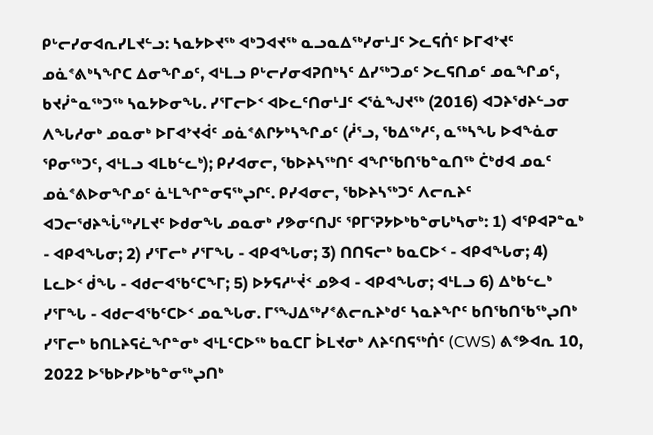ᑭᒡᓕᓯᓂᐊᕆᓯᒪᔪᓪᓗ: ᓴᓇᔭᐅᔪᖅ ᐊᒃᑐᐊᔪᖅ ᓇᓗᓇᐃᖅᓯᓂᒻᒧᑦ ᐳᓚᕋᑏᑦ ᐅᒥᐊᔾᔪᑦ ᓄᓈᕝᕕᒃᓴᖏᑕ ᐃᓂᖏᓄᑦ, ᐊᒻᒪᓗ ᑭᒡᓕᓯᓂᐊᕈᑎᒃᓴᑦ ᐃᓯᖅᑐᓄᑦ ᐳᓚᕋᑎᓄᑦ ᓄᓇᖏᓄᑦ, ᑲᔪᓰᓐᓇᖅᑐᖅ ᓴᓇᔭᐅᓂᖓ. ᓯᕐᒥᓕᐅᑉ ᐊᐅᓚᑦᑎᓂᒻᒧᑦ ᐸᕐᓈᖑᔪᖅ (2016) ᐊᑐᔨᖁᔨᓪᓗᓂ ᐱᖓᓱᓂᒃ ᓄᓇᓂᒃ ᐅᒥᐊᔾᔪᐋᑦ ᓄᓈᕝᕕᒋᔭᒃᓴᖏᓄᑦ (ᓲᕐᓗ, ᖃᐃᖅᓱᑦ, ᓇᖅᓴᖓ ᐅᐊᖕᓈᓂ ᕿᓂᖅᑐᑦ, ᐊᒻᒪᓗ ᐊᒪᑲᓪᓚᒃ); ᑭᓯᐊᓂᓕ, ᖃᐅᔨᓴᖅᑎᑦ ᐊᖏᖃᑎᖃᓐᓇᑎᕐᒃ ᑖᒃᑯᐊ ᓄᓇᑦ ᓄᓈᕝᕕᐅᓂᖏᓄᑦ ᓈᒻᒪᖏᓐᓂᕋᖅᖢᒋᑦ. ᑭᓯᐊᓂᓕ, ᖃᐅᔨᓴᖅᑐᑦ ᐱᓕᕆᔨᑦ ᐊᑐᓕᖁᔨᖔᖅᓯᒪᔪᑦ ᐅᑯᓂᖓ ᓄᓇᓂᒃ ᓯᕗᓂᑦᑎᒍᑦ ᕿᒥᕐᕈᔭᐅᒃᑲᓐᓂᒐᒃᓴᓂᒃ: 1) ᐊᕿᐊᕈᓐᓇᒃ - ᐊᑭᐊᖓᓂ; 2) ᓯᕐᒥᓕᒃ ᓯᕐᒥᖓ - ᐊᑭᐊᖓᓂ; 3) ᑎᑎᕋᓕᒃ ᑲᓇᑕᐅᑉ - ᐊᑭᐊᖓᓂ; 4) ᒪᓚᐅᑉ ᑰᖓ - ᐊᑯᓕᐊᖃᑦᑕᖕᒥ; 5) ᐅᔭᕋᓱᒡᔫᑉ ᓄᕗᐊ - ᐊᑭᐊᖓᓂ; ᐊᒻᒪᓗ 6) ᐃᒃᑲᓪᓚᒃ ᓯᕐᒥᖓ - ᐊᑯᓕᐊᖃᑦᑕᐅᑉ ᓄᓇᖓᓂ. ᒥᕐᖑᐃᖅᓯᕝᕕᓕᕆᔨᒃᑯᑦ ᓴᓇᔨᖏᑦ ᑲᑎᖃᑎᖃᖅᖢᑎᒃ ᓯᕐᒥᓕᒃ ᑲᑎᒪᔨᕋᓛᖏᓐᓂᒃ ᐊᒻᒪᑦᑕᐅᖅ ᑲᓇᑕᒥ ᐆᒪᔪᓂᒃ ᐱᔨᑦᑎᕋᖅᑏᑦ (CWS) ᕕᕝᕗᐊᕆ 10, 2022 ᐅᖃᐅᓯᐅᒃᑲᓐᓂᖅᖢᑎᒃ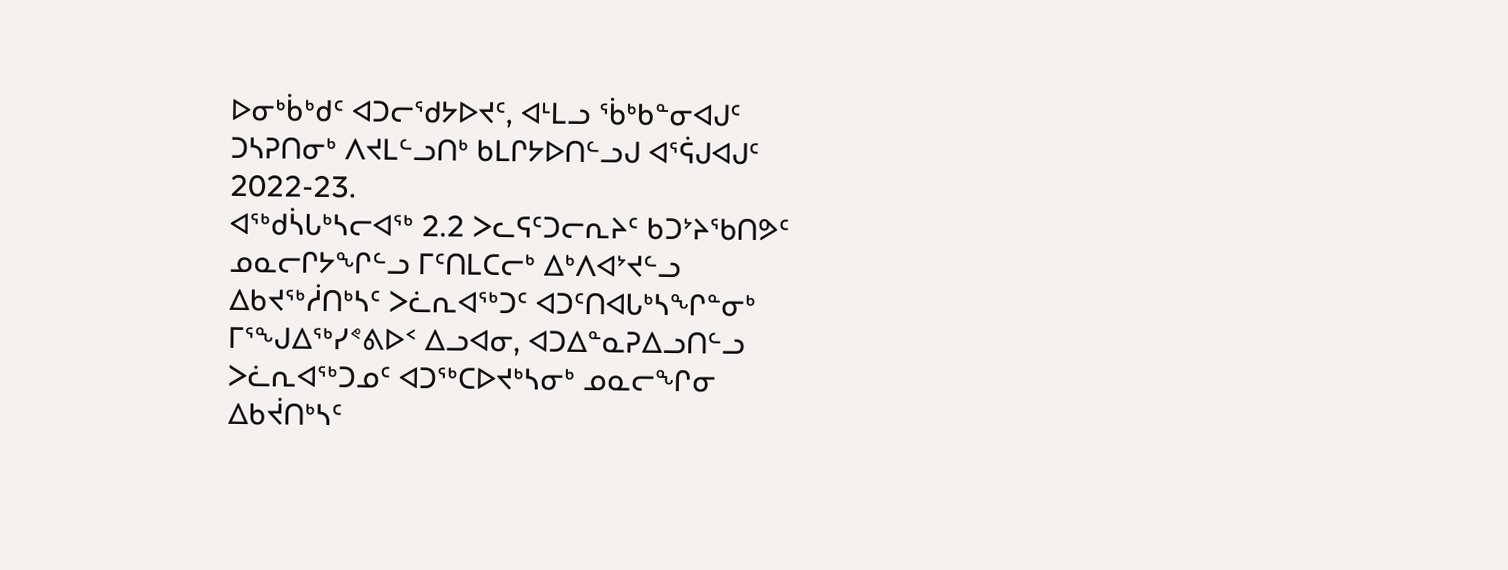ᐅᓂᒃᑳᒃᑯᑦ ᐊᑐᓕᖁᔭᐅᔪᑦ, ᐊᒻᒪᓗ ᖄᒃᑲᓐᓂᐊᒍᑦ ᑐᓴᕈᑎᓂᒃ ᐱᔪᒪᓪᓗᑎᒃ ᑲᒪᒋᔭᐅᑎᓪᓗᒍ ᐊᕐᕌᒍᐊᒍᑦ 2022-23.
ᐊᖅᑯᓵᒐᒃᓴᓕᐊᖅ 2.2 ᐳᓚᕋᑦᑐᓕᕆᔨᑦ ᑲᑐᔾᔨᖃᑎᕗᑦ ᓄᓇᓕᒋᔭᖏᓪᓗ ᒥᑦᑎᒪᑕᓕᒃ ᐃᒃᐱᐊᔾᔪᓪᓗ ᐃᑲᔪᖅᓲᑎᒃᓴᑦ ᐳᓛᕆᐊᖅᑐᑦ ᐊᑐᑦᑎᐊᒐᒃᓴᖏᓐᓂᒃ ᒥᕐᖑᐃᖅᓯᕝᕕᐅᑉ ᐃᓗᐊᓂ, ᐊᑐᐃᓐᓇᕈᐃᓗᑎᓪᓗ ᐳᓛᕆᐊᖅᑐᓄᑦ ᐊᑐᖅᑕᐅᔪᒃᓴᓂᒃ ᓄᓇᓕᖏᓂ ᐃᑲᔫᑎᒃᓴᑦ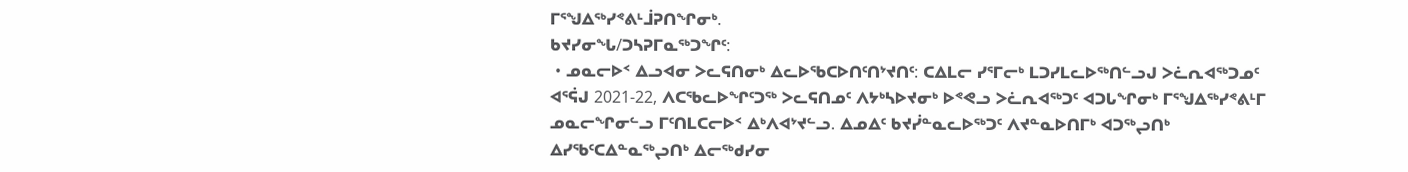ᒥᕐᖑᐃᖅᓯᕝᕕᒻᒨᕈᑎᖏᓂᒃ.
ᑲᔪᓯᓂᖓ/ᑐᓴᕈᒥᓇᖅᑐᖏᑦ:
 • ᓄᓇᓕᐅᑉ ᐃᓗᐊᓂ ᐳᓚᕋᑎᓂᒃ ᐃᓚᐅᖃᑕᐅᑎᑦᑎᔾᔪᑎᑦ: ᑕᐃᒪᓕ ᓯᕐᒥᓕᒃ ᒪᑐᓯᒪᓚᐅᖅᑎᓪᓗᒍ ᐳᓛᕆᐊᖅᑐᓄᑦ ᐊᕐᕌᒍ 2021-22, ᐱᑕᖃᓚᐅᖏᑦᑐᖅ ᐳᓚᕋᑎᓄᑦ ᐱᔭᒃᓴᐅᔪᓂᒃ ᐅᕝᕙᓗ ᐳᓛᕆᐊᖅᑐᑦ ᐊᑐᒐᖏᓂᒃ ᒥᕐᖑᐃᖅᓯᕝᕕᒻᒥ ᓄᓇᓕᖏᓂᓪᓗ ᒥᑦᑎᒪᑕᓕᐅᑉ ᐃᒃᐱᐊᔾᔪᓪᓗ. ᐃᓄᐃᑦ ᑲᔪᓰᓐᓇᓚᐅᖅᑐᑦ ᐱᔪᓐᓇᐅᑎᒥᒃ ᐊᑐᖅᖢᑎᒃ ᐃᓯᖃᑦᑕᐃᓐᓇᖅᖢᑎᒃ ᐃᓕᖅᑯᓯᓂ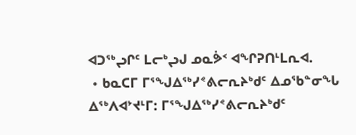ᐊᑐᖅᖢᒋᑦ ᒪᓕᒃᖢᒍ ᓄᓇᕘᑉ ᐊᖏᕈᑎᒻᒪᕆᐊ.
 • ᑲᓇᑕᒥ ᒥᕐᖑᐃᖅᓯᕝᕕᓕᕆᔨᒃᑯᑦ ᐃᓄᖃᓐᓂᖓ ᐃᕐᒃᐱᐊᔾᔪᒻᒥ: ᒥᕐᖑᐃᖅᓯᕝᕕᓕᕆᔨᒃᑯᑦ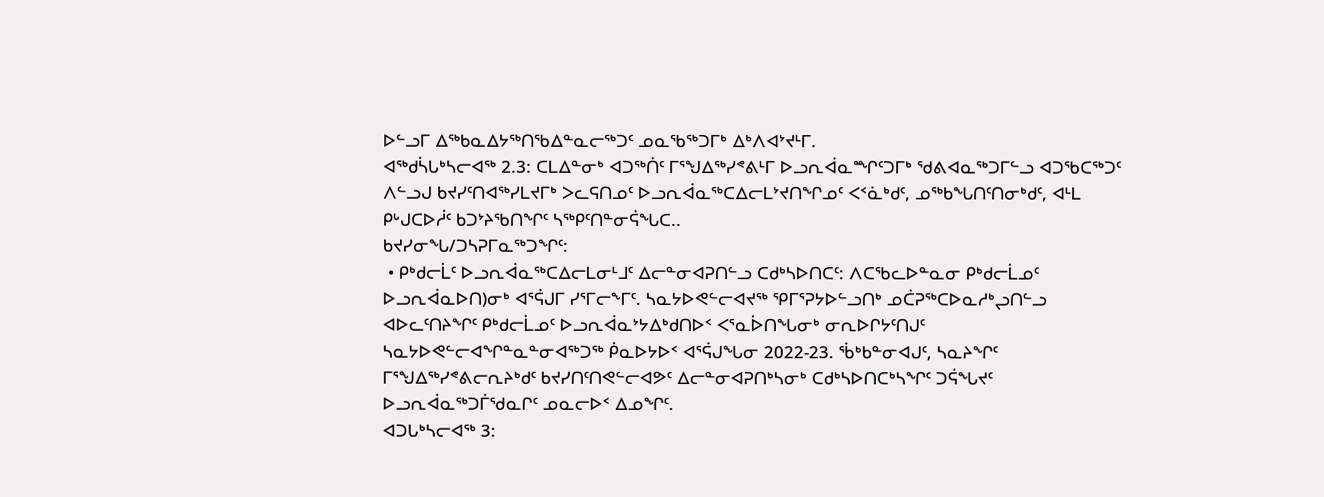ᐅᓪᓗᒥ ᐃᖅᑲᓇᐃᔭᖅᑎᖃᐃᓐᓇᓕᖅᑐᑦ ᓄᓇᖃᖅᑐᒥᒃ ᐃᒃᐱᐊᔾᔪᒻᒥ.
ᐊᖅᑯᓵᒐᒃᓴᓕᐊᖅ 2.3: ᑕᒪᐃᓐᓂᒃ ᐊᑐᖅᑏᑦ ᒥᕐᖑᐃᖅᓯᕝᕕᒻᒥ ᐅᓗᕆᐋᓇᙱᑦᑐᒥᒃ ᖁᕕᐊᓇᖅᑐᒥᓪᓗ ᐊᑐᖃᑕᖅᑐᑦ ᐱᓪᓗᒍ ᑲᔪᓯᑦᑎᐊᖅᓯᒪᔪᒥᒃ ᐳᓚᕋᑎᓄᑦ ᐅᓗᕆᐋᓇᖅᑕᐃᓕᒪᔾᔪᑎᖏᓄᑦ ᐸᑉᓈᒃᑯᑦ, ᓄᖅᑲᖓᑎᑦᑎᓂᒃᑯᑦ, ᐊᒻᒪ ᑭᒡᒍᑕᐅᓲᑦ ᑲᑐᔾᔨᖃᑎᖏᑦ ᓴᖅᑭᑦᑎᓐᓂᕌᖓᑕ..
ᑲᔪᓯᓂᖓ/ᑐᓴᕈᒥᓇᖅᑐᖏᑦ:
 • ᑭᒃᑯᓕᒫᑦ ᐅᓗᕆᐋᓇᖅᑕᐃᓕᒪᓂᒻᒧᑦ ᐃᓕᓐᓂᐊᕈᑎᓪᓗ ᑕᑯᒃᓴᐅᑎᑕᑦ: ᐱᑕᖃᓚᐅᓐᓇᓂ ᑭᒃᑯᓕᒫᓄᑦ ᐅᓗᕆᐋᓇᐅᑎ)ᓂᒃ ᐊᕐᕌᒍᒥ ᓯᕐᒥᓕᖕᒥᑦ. ᓴᓇᔭᐅᕙᓪᓕᐊᔪᖅ ᕿᒥᕐᕈᔭᐅᓪᓗᑎᒃ ᓄᑖᕈᖅᑕᐅᓇᓱᒃᖢᑎᓪᓗ ᐊᐅᓚᑦᑎᔨᖏᑦ ᑭᒃᑯᓕᒫᓄᑦ ᐅᓗᕆᐋᓇᔾᔭᐃᒃᑯᑎᐅᑉ ᐸᕐᓇᐆᑎᖓᓂᒃ ᓂᕆᐅᒋᔭᑦᑎᒍᑦ ᓴᓇᔭᐅᕙᓪᓕᐊᖏᓐᓇᓐᓂᐊᖅᑐᖅ ᑮᓇᐅᔭᐅᑉ ᐊᕐᕌᒍᖓᓂ 2022-23. ᖄᒃᑲᓐᓂᐊᒍᑦ, ᓴᓇᔨᖏᑦ ᒥᕐᖑᐃᖅᓯᕝᕕᓕᕆᔨᒃᑯᑦ ᑲᔪᓯᑎᑦᑎᕙᓪᓕᐊᕗᑦ ᐃᓕᓐᓂᐊᕈᑎᒃᓴᓂᒃ ᑕᑯᒃᓴᐅᑎᑕᒃᓴᖏᑦ ᑐᕌᖓᔪᑦ ᐅᓗᕆᐋᓇᖅᑐᒦᖁᓇᒋᑦ ᓄᓇᓕᐅᑉ ᐃᓄᖏᑦ.
ᐊᑐᒐᒃᓴᓕᐊᖅ 3: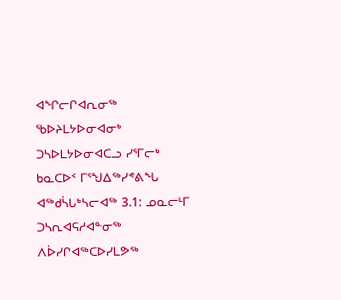ᐊᖏᓕᒋᐊᕆᓂᖅ ᖃᐅᔨᒪᔭᐅᓂᐊᓂᒃ ᑐᓴᐅᒪᔭᐅᓂᐊᑕᓗ ᓯᕐᒥᓕᒃ ᑲᓇᑕᐅᑉ ᒥᕐᖑᐃᖅᓯᕝᕕᖓ
ᐊᖅᑯᓵᒐᒃᓴᓕᐊᖅ 3.1: ᓄᓇᓕᒻᒥ ᑐᓴᕆᐊᕋᓱᐊᓐᓂᖅ ᐱᐆᓯᒋᐊᖅᑕᐅᓯᒪᕗᖅ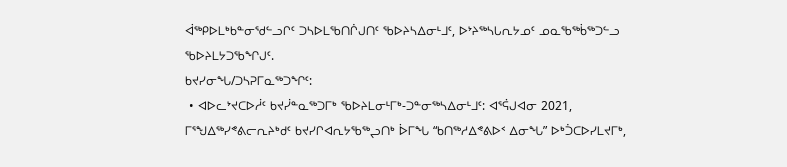ᐋᖅᑭᐅᒪᒃᑲᓐᓂᖁᓪᓗᒋᑦ ᑐᓴᐅᒪᖃᑎᒌᒍᑎᑦ ᖃᐅᔨᓴᐃᓂᒻᒧᑦ, ᐅᔾᔨᖅᓴᒐᕆᔭᓄᑦ ᓄᓇᖃᖅᑳᖅᑐᓪᓗ ᖃᐅᔨᒪᔭᑐᖃᖏᒍᑦ.
ᑲᔪᓯᓂᖓ/ᑐᓴᕈᒥᓇᖅᑐᖏᑦ:
 • ᐊᐅᓚᔾᔪᑕᐅᓲᑦ ᑲᔪᓰᓐᓇᖅᑐᒥᒃ ᖃᐅᔨᒪᓂᒻᒥᒃ-ᑐᓐᓂᖅᓴᐃᓂᒻᒧᑦ: ᐊᕐᕌᒍᐊᓂ 2021, ᒥᕐᖑᐃᖅᓯᕝᕕᓕᕆᔨᒃᑯᑦ ᑲᔪᓯᒋᐊᕆᔭᖃᖅᖢᑎᒃ ᐆᒥᖓ “ᑲᑎᖅᓱᐃᕝᕕᐅᑉ ᐃᓂᖓ” ᐅᒃᑑᑕᐅᓯᒪᔪᒥᒃ,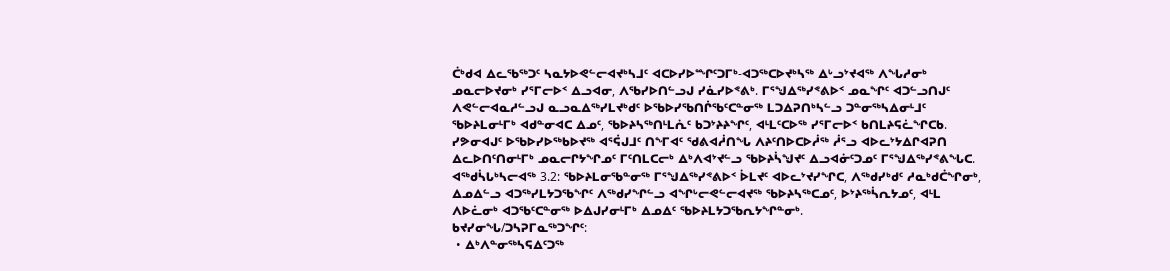ᑖᒃᑯᐊ ᐃᓚᖃᖅᑐᑦ ᓴᓇᔭᐅᕙᓪᓕᐊᔪᒃᓴᒧᑦ ᐊᑕᐅᓯᐅᙱᑦᑐᒥᒃ-ᐊᑐᖅᑕᐅᔪᒃᓴᖅ ᐃᒡᓗᔾᔪᐊᖅ ᐱᖓᓱᓂᒃ ᓄᓇᓕᐅᔪᓂᒃ ᓯᕐᒥᓕᐅᑉ ᐃᓗᐊᓂ, ᐱᖃᓯᐅᑎᓪᓗᒍ ᓯᓈᓯᐅᕝᕕᒃ. ᒥᕐᖑᐃᖅᓯᕝᕕᐅᑉ ᓄᓇᖏᑦ ᐊᑐᓪᓗᑎᒍᑦ ᐱᕙᓪᓕᐊᓇᓱᓪᓗᒍ ᓇᓗᓇᐃᖅᓯᒪᔪᒃᑯᑦ ᐅᖃᐅᓯᖃᑎᒌᖃᑦᑕᓐᓂᖅ ᒪᑐᐃᕈᑎᒃᓴᓪᓗ ᑐᓐᓂᖅᓴᐃᓂᒻᒧᑦ ᖃᐅᔨᒪᓂᒻᒥᒃ ᐊᑯᓐᓂᐊᑕ ᐃᓄᑦ, ᖃᐅᔨᓴᖅᑎᒻᒪᕇᑦ ᑲᑐᔾᔨᔨᖏᑦ, ᐊᒻᒪᑦᑕᐅᖅ ᓯᕐᒥᓕᐅᑉ ᑲᑎᒪᔨᕋᓛᖏᑕᑲ. ᓯᕗᓂᐊᒍᑦ ᐅᖃᐅᓯᐅᖅᑲᐅᔪᖅ ᐊᕐᕌᒍᒧᑦ ᑎᖕᒥᐊᑦ ᖁᕕᐊᓲᑎᖓ ᐱᔨᑦᑎᐅᑕᐅᓲᖅ ᓲᕐᓗ ᐊᐅᓚᔾᔭᐃᒋᐊᕈᑎ ᐃᓚᐅᑎᑦᑎᓂᒻᒥᒃ ᓄᓇᓕᒋᔭᖏᓄᑦ ᒥᑦᑎᒪᑕᓕᒃ ᐃᒃᐱᐊᔾᔪᓪᓗ ᖃᐅᔨᓵᖑᔪᑦ ᐃᓗᐊᓃᑦᑐᓄᑦ ᒥᕐᖑᐃᖅᓯᕝᕕᖓᑕ.
ᐊᖅᑯᓵᒐᒃᓴᓕᐊᖅ 3.2: ᖃᐅᔨᒪᓂᖃᓐᓂᖅ ᒥᕐᖑᐃᖅᓯᕝᕕᐅᑉ ᐆᒪᔪᑦ ᐊᐅᓚᔾᔪᓯᖏᑕ, ᐱᖅᑯᓯᒃᑯᑦ ᓱᓇᒃᑯᑖᖏᓂᒃ, ᐃᓄᐃᓪᓗ ᐊᑐᖅᓯᒪᔭᑐᖃᖏᑦ ᐱᖅᑯᓯᖏᓪᓗ ᐊᖏᒡᓕᕙᓪᓕᐊᔪᖅ ᖃᐅᔨᓴᖅᑕᓄᑦ, ᐅᔾᔨᖅᓵᕆᔭᓄᑦ, ᐊᒻᒪ ᐱᐅᓛᓂᒃ ᐊᑐᖃᑦᑕᓐᓂᖅ ᐅᐃᒍᓯᓂᒻᒥᒃ ᐃᓄᐃᑦ ᖃᐅᔨᒪᔭᑐᖃᕆᔭᖏᓐᓂᒃ.
ᑲᔪᓯᓂᖓ/ᑐᓴᕈᒥᓇᖅᑐᖏᑦ:
 • ᐃᒃᐱᓐᓂᖅᓴᕋᐃᑦᑐᖅ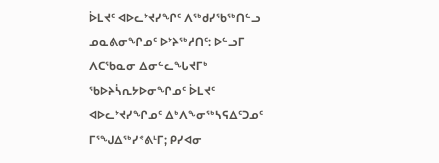ᐆᒪᔪᑦ ᐊᐅᓚᔾᔪᓯᖏᑦ ᐱᖅᑯᓯᖃᖅᑎᓪᓗ ᓄᓇᕕᓂᖏᓄᑦ ᐅᔾᔨᖅᓱᑎᑦ: ᐅᓪᓗᒥ ᐱᑕᖃᓇᓂ ᐃᓂᓪᓚᖓᔪᒥᒃ ᖃᐅᔨᓵᕆᔭᐅᓂᖏᓄᑦ ᐆᒪᔪᑦ ᐊᐅᓚᔾᔪᓯᖏᓄᑦ ᐃᒃᐱᖕᓂᖅᓴᕋᐃᑦᑐᓄᑦ ᒥᕐᖑᐃᖅᓯᕝᕕᒻᒥ; ᑭᓯᐊᓂ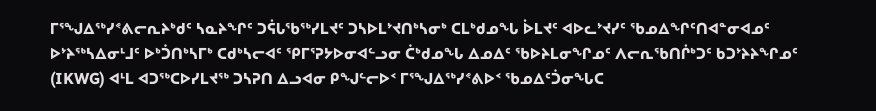ᒥᕐᖑᐃᖅᓯᕝᕕᓕᕆᔨᒃᑯᑦ ᓴᓇᔨᖏᑦ ᑐᕌᒐᖃᖅᓯᒪᔪᑦ ᑐᓴᐅᒪᔾᔪᑎᒃᓴᓂᒃ ᑕᒪᒃᑯᓄᖓ ᐆᒪᔪᑦ ᐊᐅᓚᔾᔪᓯᑦ ᖃᓄᐃᖏᑦᑎᐊᓐᓂᐊᓄᑦ ᐅᔾᔨᖅᓴᐃᓂᒻᒧᑦ ᐅᒃᑑᑎᒃᓴᒥᒃ ᑕᑯᒃᓴᓕᐊᑦ ᕿᒥᕐᕈᔭᐅᓂᐊᓪᓗᓂ ᑖᒃᑯᓄᖓ ᐃᓄᐃᑦ ᖃᐅᔨᒪᓂᖏᓄᑦ ᐱᓕᕆᖃᑎᒌᒃᑐᑦ ᑲᑐᔾᔨᔨᖏᓄᑦ (IKWG) ᐊᒻᒪ ᐊᑐᖅᑕᐅᓯᒪᔪᖅ ᑐᓴᕈᑎ ᐃᓗᐊᓂ ᑭᖑᓪᓕᐅᑉ ᒥᕐᖑᐃᖅᓯᕝᕕᐅᑉ ᖃᓄᐃᑦᑑᓂᖓᑕ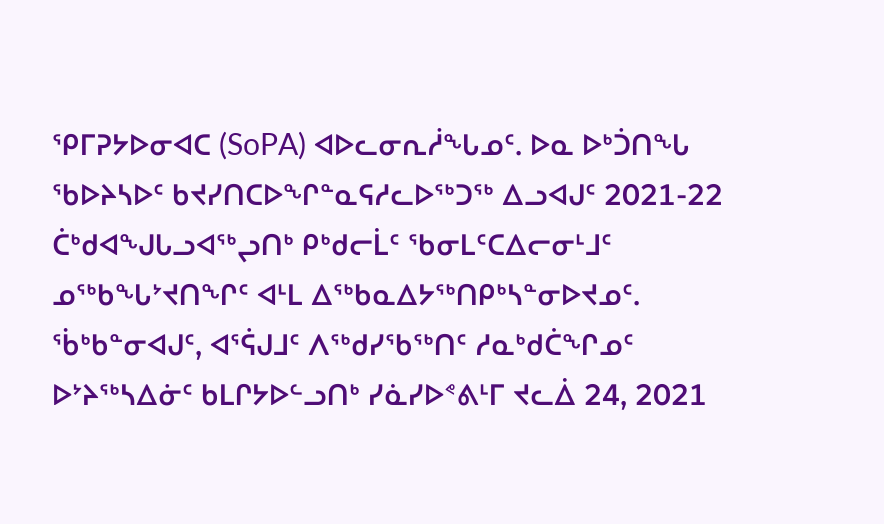ᕿᒥᕈᔭᐅᓂᐊᑕ (SoPA) ᐊᐅᓚᓂᕆᓲᖓᓄᑦ. ᐅᓇ ᐅᒃᑑᑎᖓ ᖃᐅᔨᓴᐅᑦ ᑲᔪᓯᑎᑕᐅᖏᓐᓇᕋᓱᓚᐅᖅᑐᖅ ᐃᓗᐊᒍᑦ 2021-22 ᑖᒃᑯᐊᖑᒐᓗᐊᖅᖢᑎᒃ ᑭᒃᑯᓕᒫᑦ ᖃᓂᒪᑦᑕᐃᓕᓂᒻᒧᑦ ᓄᖅᑲᖓᔾᔪᑎᖏᑦ ᐊᒻᒪ ᐃᖅᑲᓇᐃᔭᖅᑎᑭᒃᓴᓐᓂᐅᔪᓄᑦ. ᖄᒃᑲᓐᓂᐊᒍᑦ, ᐊᕐᕌᒍᒧᑦ ᐱᖅᑯᓯᖃᖅᑎᑦ ᓱᓇᒃᑯᑖᖏᓄᑦ ᐅᔾᔨᖅᓴᐃᓃᑦ ᑲᒪᒋᔭᐅᓪᓗᑎᒃ ᓯᓈᓯᐅᕝᕕᒻᒥ ᔪᓚᐄ 24, 2021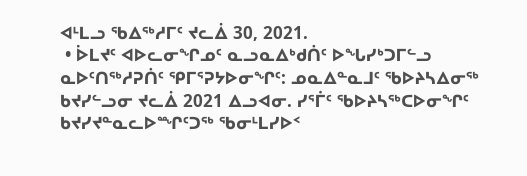ᐊᒻᒪᓗ ᖃᐃᖅᓱᒥᑦ ᔪᓚᐄ 30, 2021.
 • ᐆᒪᔪᑦ ᐊᐅᓚᓂᖏᓄᑦ ᓇᓗᓇᐃᒃᑯᑏᑦ ᐅᖓᓯᒃᑐᒥᓪᓗ ᓇᐅᑦᑎᖅᓱᕈᑏᑦ ᕿᒥᕐᕈᔭᐅᓂᖏᑦ: ᓄᓇᐃᓐᓇᒧᑦ ᖃᐅᔨᓴᐃᓂᖅ ᑲᔪᓯᓪᓗᓂ ᔪᓚᐄ 2021 ᐃᓗᐊᓂ. ᓯᕐᒦᑦ ᖃᐅᔨᓴᖅᑕᐅᓂᖏᑦ ᑲᔪᓯᔪᓐᓇᓚᐅᙱᑦᑐᖅ ᖃᓂᒻᒪᓯᐅᑉ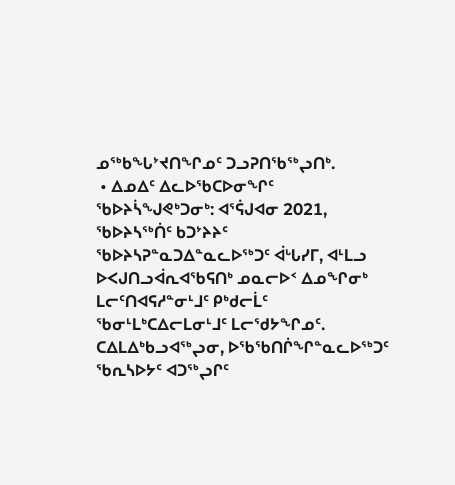ᓄᖅᑲᖓᔾᔪᑎᖏᓄᑦ ᑐᓗᕈᑎᖃᖅᖢᑎᒃ.
 • ᐃᓄᐃᑦ ᐃᓚᐅᖃᑕᐅᓂᖏᑦ ᖃᐅᔨᓵᖑᕙᒃᑐᓂᒃ: ᐊᕐᕌᒍᐊᓂ 2021, ᖃᐅᔨᓴᖅᑏᑦ ᑲᑐᔾᔨᔨᑦ ᖃᐅᔨᓴᕈᓐᓇᑐᐃᓐᓇᓚᐅᖅᑐᑦ ᐋᒡᒐᓯᒥ, ᐊᒻᒪᓗ ᐅᐸᒍᑎᓗᐋᕆᐊᖃᕋᑎᒃ ᓄᓇᓕᐅᑉ ᐃᓄᖏᓂᒃ ᒪᓕᑦᑎᐊᕋᓱᓐᓂᒻᒧᑦ ᑭᒃᑯᓕᒫᑦ ᖃᓂᒻᒪᒃᑕᐃᓕᒪᓂᒻᒧᑦ ᒪᓕᖁᔭᖏᓄᑦ. ᑕᐃᒪᐃᒃᑲᓗᐊᖅᖢᓂ, ᐅᖃᖃᑎᒌᖏᓐᓇᓚᐅᖅᑐᑦ ᖃᕆᓴᐅᔭᑦ ᐊᑐᖅᖢᒋᑦ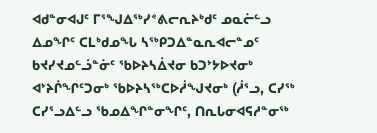ᐊᑯᓐᓂᐊᒍᑦ ᒥᕐᖑᐃᖅᓯᕝᕕᓕᕆᔨᒃᑯᑦ ᓄᓇᓖᓪᓗ ᐃᓄᖏᑦ ᑕᒪᒃᑯᓄᖓ ᓴᖅᑭᑐᐃᓐᓇᕆᐊᓕᓐᓄᑦ ᑲᔪᓯᔪᓄᓪᓘᓐᓃᑦ ᖃᐅᔨᓴᐄᔪᓂ ᑲᑐᔾᔭᐅᔪᓂᒃ ᐊᔾᔨᒌᖏᑦᑐᓂᒃ ᖃᐅᔨᓴᖅᑕᐅᓲᖑᔪᓂᒃ (ᓲᕐᓗ, ᑕᓯᖅ ᑕᓯᕐᓗᐃᓪᓗ ᖃᓄᐃᖏᓐᓂᖏᑦ, ᑎᕆᒐᓂᐊᕋᓱᓐᓂᖅ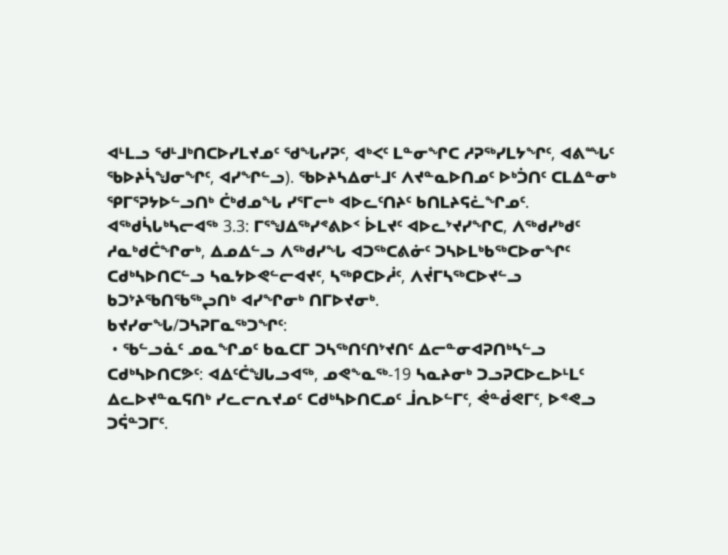ᐊᒻᒪᓗ ᖁᒻᒧᒃᑎᑕᐅᓯᒪᔪᓄᑦ ᖁᖓᓯᕈᑦ, ᐊᒃᐸᑦ ᒪᓐᓂᖏᑕ ᓱᕈᖅᓯᒪᔭᖏᑦ, ᐊᕕᙵᑦ ᖃᐅᔨᓵᖑᓂᖏᑦ, ᐊᓯᖏᓪᓗ). ᖃᐅᔨᓴᐃᓂᒻᒧᑦ ᐱᔪᓐᓇᐅᑎᓄᑦ ᐅᒃᑑᑎᑦ ᑕᒪᐃᓐᓂᒃ ᕿᒥᕐᕈᔭᐅᓪᓗᑎᒃ ᑖᒃᑯᓄᖓ ᓯᕐᒥᓕᒃ ᐊᐅᓚᑦᑎᔨᑦ ᑲᑎᒪᔨᕋᓛᖏᓄᑦ.
ᐊᖅᑯᓵᒐᒃᓴᓕᐊᖅ 3.3: ᒥᕐᖑᐃᖅᓯᕝᕕᐅᑉ ᐆᒪᔪᑦ ᐊᐅᓚᔾᔪᓯᖏᑕ, ᐱᖅᑯᓯᒃᑯᑦ ᓱᓇᒃᑯᑖᖏᓂᒃ, ᐃᓄᐃᓪᓗ ᐱᖅᑯᓯᖓ ᐊᑐᖅᑕᕕᓃᑦ ᑐᓴᐅᒪᒃᑲᖅᑕᐅᓂᖏᑦ ᑕᑯᒃᓴᐅᑎᑕᓪᓗ ᓴᓇᔭᐅᕙᓪᓕᐊᔪᑦ, ᓴᖅᑭᑕᐅᓲᑦ, ᐱᔫᒥᓴᖅᑕᐅᔪᓪᓗ ᑲᑐᔾᔨᖃᑎᖃᖅᖢᑎᒃ ᐊᓯᖏᓂᒃ ᑎᒥᐅᔪᓂᒃ.
ᑲᔪᓯᓂᖓ/ᑐᓴᕈᒥᓇᖅᑐᖏᑦ:
 • ᖃᓪᓗᓈᑦ ᓄᓇᖏᓄᑦ ᑲᓇᑕᒥ ᑐᓴᖅᑎᑦᑎᔾᔪᑎᑦ ᐃᓕᓐᓂᐊᕈᑎᒃᓴᓪᓗ ᑕᑯᒃᓴᐅᑎᑕᕗᑦ: ᐊᐃᑦᑖᖑᒐᓗᐊᖅ, ᓄᕙᖕᓇᖅ-19 ᓴᓇᔨᓂᒃ ᑐᓗᕈᑕᐅᓚᐅᒻᒪᑦ ᐃᓚᐅᔪᓐᓇᕋᑎᒃ ᓯᓚᓕᕆᔪᓄᑦ ᑕᑯᒃᓴᐅᑎᑕᓄᑦ ᒨᕆᐅᓪᒥᑦ, ᕚᓐᑰᕙᒥᑦ, ᐅᕝᕙᓗ ᑐᕌᓐᑐᒥᑦ.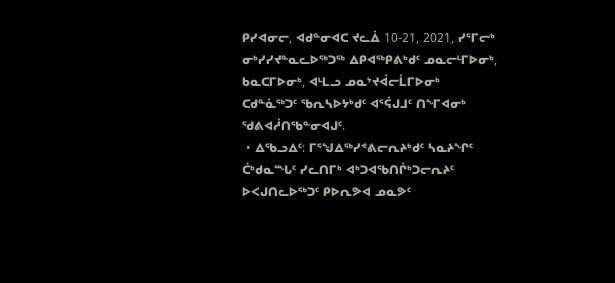ᑭᓯᐊᓂᓕ, ᐊᑯᓐᓂᐊᑕ ᔪᓚᐄ 10-21, 2021, ᓯᕐᒥᓕᒃ ᓂᒃᓯᓯᔪᓐᓇᓚᐅᖅᑐᖅ ᐃᑭᐊᖅᑭᕕᒃᑯᑦ ᓄᓇᓕᒻᒥᐅᓂᒃ, ᑲᓇᑕᒥᐅᓂᒃ, ᐊᒻᒪᓗ ᓄᓇᔾᔪᐋᓕᒫᒥᐅᓂᒃ ᑕᑯᓐᓈᖅᑐᑦ ᖃᕆᓴᐅᔭᒃᑯᑦ ᐊᕐᕌᒍᒧᑦ ᑎᖕᒥᐊᓂᒃ ᖁᕕᐊᓲᑎᖃᓐᓂᐊᒍᑦ.
 • ᐃᖃᓗᐃᑦ: ᒥᕐᖑᐃᖅᓯᕝᕕᓕᕆᔨᒃᑯᑦ ᓴᓇᔨᖏᑦ ᑖᒃᑯᓇᙵᑦ ᓯᓚᑎᒥᒃ ᐊᒃᑐᐊᖃᑎᒌᒃᑐᓕᕆᔨᑦ ᐅᐸᒍᑎᓚᐅᖅᑐᑦ ᑭᐅᕆᕗᐊ ᓄᓇᕗᑦ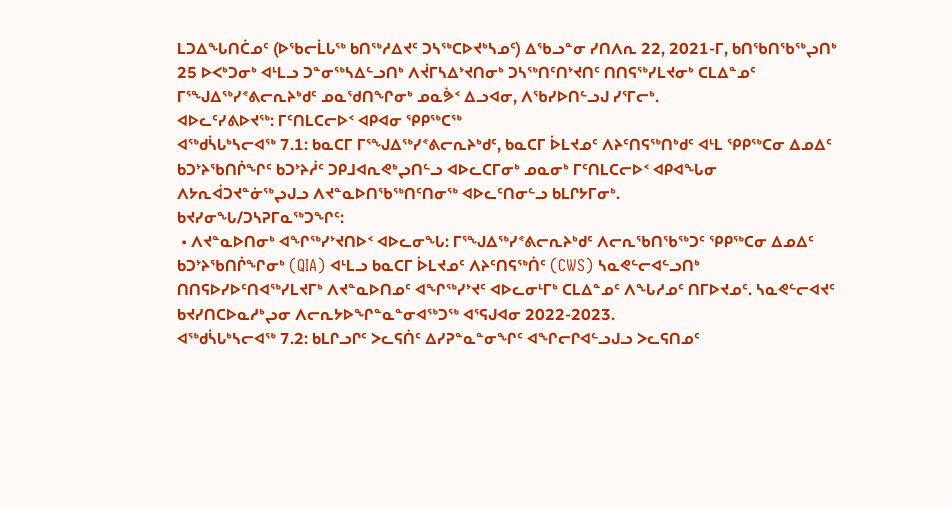ᒪᑐᐃᖓᑎᑖᓄᑦ (ᐅᖃᓕᒫᒐᖅ ᑲᑎᖅᓱᐃᔪᑦ ᑐᓴᖅᑕᐅᔪᒃᓴᓄᑦ) ᐃᖃᓗᓐᓂ ᓯᑎᐱᕆ 22, 2021-ᒥ, ᑲᑎᖃᑎᖃᖅᖢᑎᒃ 25 ᐅᐸᒃᑐᓂᒃ ᐊᒻᒪᓗ ᑐᓐᓂᖅᓴᐃᓪᓗᑎᒃ ᐱᔫᒥᓴᐃᔾᔪᑎᓂᒃ ᑐᓴᖅᑎᑦᑎᔾᔪᑎᑦ ᑎᑎᕋᖅᓯᒪᔪᓂᒃ ᑕᒪᐃᓐᓄᑦ ᒥᕐᖑᐃᖅᓯᕝᕕᓕᕆᔨᒃᑯᑦ ᓄᓇᖁᑎᖏᓂᒃ ᓄᓇᕘᑉ ᐃᓗᐊᓂ, ᐱᖃᓯᐅᑎᓪᓗᒍ ᓯᕐᒥᓕᒃ.
ᐊᐅᓚᑦᓯᕕᐅᔪᖅ: ᒥᑦᑎᒪᑕᓕᐅᑉ ᐊᑭᐊᓂ ᕿᑭᖅᑕᖅ
ᐊᖅᑯᓵᒐᒃᓴᓕᐊᖅ 7.1: ᑲᓇᑕᒥ ᒥᕐᖑᐃᖅᓯᕝᕕᓕᕆᔨᒃᑯᑦ, ᑲᓇᑕᒥ ᐆᒪᔪᓄᑦ ᐱᔨᑦᑎᕋᖅᑎᒃᑯᑦ ᐊᒻᒪ ᕿᑭᖅᑕᓂ ᐃᓄᐃᑦ ᑲᑐᔾᔨᖃᑎᒌᖏᑦ ᑲᑐᔾᔨᓲᑦ ᑐᑭᒧᐊᕆᕙᒃᖢᑎᓪᓗ ᐊᐅᓚᑕᒥᓂᒃ ᓄᓇᓂᒃ ᒥᑦᑎᒪᑕᓕᐅᑉ ᐊᑭᐊᖓᓂ ᐱᔭᕆᐋᑐᔪᓐᓃᖅᖢᒍᓗ ᐱᔪᓐᓇᐅᑎᖃᖅᑎᑦᑎᓂᖅ ᐊᐅᓚᑦᑎᓂᓪᓗ ᑲᒪᒋᔭᒥᓂᒃ.
ᑲᔪᓯᓂᖓ/ᑐᓴᕈᒥᓇᖅᑐᖏᑦ:
 • ᐱᔪᓐᓇᐅᑎᓂᒃ ᐊᖏᖅᓯᔾᔪᑎᐅᑉ ᐊᐅᓚᓂᖓ: ᒥᕐᖑᐃᖅᓯᕝᕕᓕᕆᔨᒃᑯᑦ ᐱᓕᕆᖃᑎᖃᖅᑐᑦ ᕿᑭᖅᑕᓂ ᐃᓄᐃᑦ ᑲᑐᔾᔨᖃᑎᒌᖏᓂᒃ (QIA) ᐊᒻᒪᓗ ᑲᓇᑕᒥ ᐆᒪᔪᓄᑦ ᐱᔨᑦᑎᕋᖅᑏᑦ (CWS) ᓴᓇᕙᓪᓕᐊᓪᓗᑎᒃ ᑎᑎᕋᐅᓯᐅᑦᑎᐊᖅᓯᒪᔪᒥᒃ ᐱᔪᓐᓇᐅᑎᓄᑦ ᐊᖏᖅᓯᔾᔪᑦ ᐊᐅᓚᓂᒻᒥᒃ ᑕᒪᐃᓐᓄᑦ ᐱᖓᓱᓄᑦ ᑎᒥᐅᔪᓄᑦ. ᓴᓇᕙᓪᓕᐊᔪᑦ ᑲᔪᓯᑎᑕᐅᓇᓱᒃᖢᓂ ᐱᓕᕆᔭᐅᖏᓐᓇᓐᓂᐊᖅᑐᖅ ᐊᕐᕋᒍᐊᓂ 2022-2023.
ᐊᖅᑯᓵᒐᒃᓴᓕᐊᖅ 7.2: ᑲᒪᒋᓗᒋᑦ ᐳᓚᕋᑏᑦ ᐃᓯᕈᓐᓇᓐᓂᖏᑦ ᐊᖏᓕᒋᐊᓪᓗᒍᓗ ᐳᓚᕋᑎᓄᑦ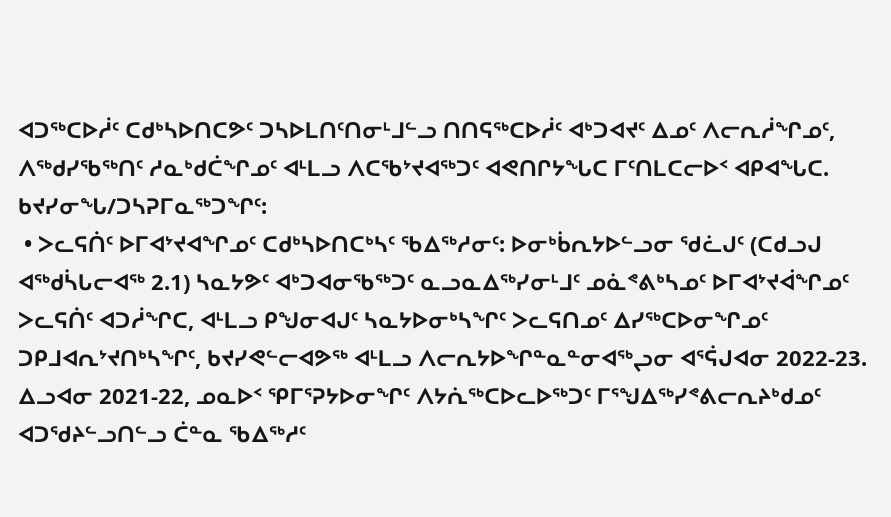ᐊᑐᖅᑕᐅᓲᑦ ᑕᑯᒃᓴᐅᑎᑕᕗᑦ ᑐᓴᐅᒪᑎᑦᑎᓂᒻᒧᓪᓗ ᑎᑎᕋᖅᑕᐅᓲᑦ ᐊᒃᑐᐊᔪᑦ ᐃᓄᑦ ᐱᓕᕆᓲᖏᓄᑦ, ᐱᖅᑯᓯᖃᖅᑎᑦ ᓱᓇᒃᑯᑖᖏᓄᑦ ᐊᒻᒪᓗ ᐱᑕᖃᔾᔪᐊᖅᑐᑦ ᐊᕙᑎᒋᔭᖓᑕ ᒥᑦᑎᒪᑕᓕᐅᑉ ᐊᑭᐊᖓᑕ.
ᑲᔪᓯᓂᖓ/ᑐᓴᕈᒥᓇᖅᑐᖏᑦ:
 • ᐳᓚᕋᑏᑦ ᐅᒥᐊᔾᔪᐊᖏᓄᑦ ᑕᑯᒃᓴᐅᑎᑕᒃᓴᑦ ᖃᐃᖅᓱᓂᑦ: ᐅᓂᒃᑳᕆᔭᐅᓪᓗᓂ ᖁᓛᒍᑦ (ᑕᑯᓗᒍ ᐊᖅᑯᓵᒐᓕᐊᖅ 2.1) ᓴᓇᔭᕗᑦ ᐊᒃᑐᐊᓂᖃᖅᑐᑦ ᓇᓗᓇᐃᖅᓯᓂᒻᒧᑦ ᓄᓈᕝᕕᒃᓴᓄᑦ ᐅᒥᐊᔾᔪᐋᖏᓄᑦ ᐳᓚᕋᑏᑦ ᐊᑐᓲᖏᑕ, ᐊᒻᒪᓗ ᑭᖑᓂᐊᒍᑦ ᓴᓇᔭᐅᓂᒃᓴᖏᑦ ᐳᓚᕋᑎᓄᑦ ᐃᓯᖅᑕᐅᓂᖏᓄᑦ ᑐᑭᒧᐊᕆᔾᔪᑎᒃᓴᖏᑦ, ᑲᔪᓯᕙᓪᓕᐊᕗᖅ ᐊᒻᒪᓗ ᐱᓕᕆᔭᐅᖏᓐᓇᓐᓂᐊᖅᖢᓂ ᐊᕐᕌᒍᐊᓂ 2022-23. ᐃᓗᐊᓂ 2021-22, ᓄᓇᐅᑉ ᕿᒥᕐᕈᔭᐅᓂᖏᑦ ᐱᔭᕇᖅᑕᐅᓚᐅᖅᑐᑦ ᒥᕐᖑᐃᖅᓯᕝᕕᓕᕆᔨᒃᑯᓄᑦ ᐊᑐᖁᔨᓪᓗᑎᓪᓗ ᑖᓐᓇ ᖃᐃᖅᓱᑦ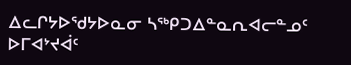ᐃᓚᒋᔭᐅᖁᔭᐅᓇᓂ ᓴᖅᑭᑐᐃᓐᓇᕆᐊᓕᓐᓄᑦ ᐅᒥᐊᔾᔪᐋᑦ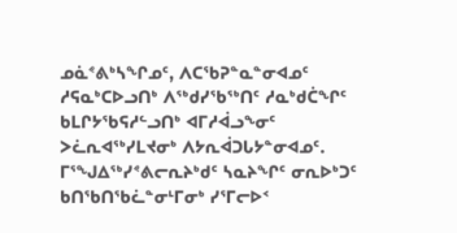ᓄᓈᕝᕕᒃᓴᖏᓄᑦ, ᐱᑕᖃᕈᓐᓇᓐᓂᐊᓄᑦ ᓱᕋᓇᒃᑕᐅᓗᑎᒃ ᐱᖅᑯᓯᖃᖅᑎᑦ ᓱᓇᒃᑯᑖᖏᑦ ᑲᒪᒋᔭᖃᕋᓱᓪᓗᑎᒃ ᐊᒥᓱᐋᓗᖕᓂᑦ ᐳᓛᕆᐊᖅᓯᒪᔪᓂᒃ ᐱᔭᕆᐋᑐᒐᔭᓐᓂᐊᓄᑦ. ᒥᕐᖑᐃᖅᓯᕝᕕᓕᕆᔨᒃᑯᑦ ᓴᓇᔨᖏᑦ ᓂᕆᐅᒃᑐᑦ ᑲᑎᖃᑎᖃᓛᓐᓂᒻᒥᓂᒃ ᓯᕐᒥᓕᐅᑉ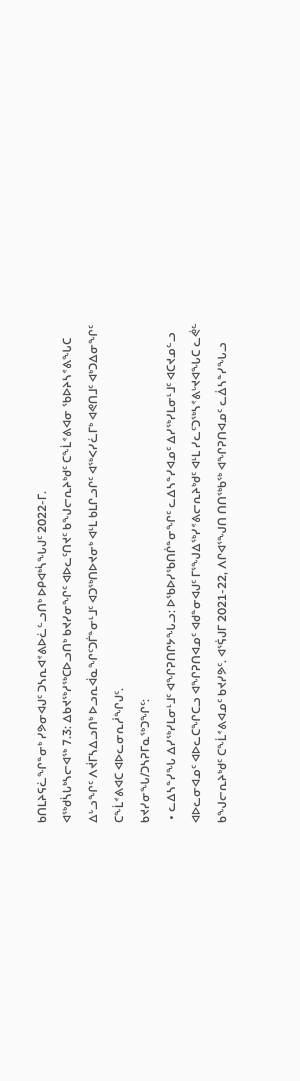ᑲᑎᒪᔨᕋᓛᖏᓐᓂᒃ ᓯᕗᓂᐊᒍᑦ ᑐᓴᕆᐊᕝᕕᐅᓛᓪᓗᑎᒃ ᐅᑭᐊᒃᓵᖓᒍᑦ 2022-ᒥ.
ᐊᖅᑯᓵᒐᒃᓴᓕᐊᖅ 7.3: ᐃᑲᔪᖅᓱᖅᑕᐅᓗᑎᒃ ᑲᔪᓯᓂᖏᑦ ᐊᐅᓚᑦᑎᔪᑦ ᑲᖑᓕᕆᔨᒃᑯᑦ ᑕᖕᒫᕝᕕᐊᓂ ᖃᐅᔨᓴᕝᕕᖓᑕ ᐃᒡᓗᖏᑦ ᐱᔫᒥᓴᐃᓗᑎᒃ ᐅᓗᕆᐋᓇᖏᑦᑐᒦᓐᓂᒻᒧᑦ ᐊᑐᖅᑎᐅᔪᓂᒃ ᐊᒻᒪ ᑲᒪᒋᓗᒋᑦ ᐊᖅᐸᓯᓛᒥᒃ ᐊᕙᑎᒧᑦ ᐊᒃᑐᐃᓂᖏᑦ ᑕᖕᒫᕝᕕᐊᑕ ᐊᐅᓚᓂᕆᓲᖏᒍᑦ.
ᑲᔪᓯᓂᖓ/ᑐᓴᕈᒥᓇᖅᑐᖏᑦ:
 • ᓚᐃᓴᓐᓯᖓ ᐃᓯᖅᓯᒪᓂᒻᒧᑦ ᐊᖏᕈᑎᒋᔭᖓᓗ: ᐅᖃᐅᓯᖃᑎᒌᓐᓂᖏᑦ ᓚᐃᓴᓐᓯᐊᓄᑦ ᐃᓯᖅᓯᒪᓂᒻᒧᑦ ᐊᑕᔪᓄᓪᓗ ᐊᐅᓚᓂᐊᓄᑦ ᐊᐅᓚᑕᖏᑕᓗ ᐊᖏᕈᑎᐊᓄᑦ ᐊᑯᓐᓂᐊᒍᑦ ᒥᕐᖑᐃᖅᓯᕝᕕᓕᕆᔨᒃᑯᑦ ᐊᒻᒪ ᓯᓚᑦᑐᖅᓴᕝᕕᒡᔪᐊᖓᑕ ᓚᕚᓪ ᑲᖑᓕᕆᔨᒃᑯᑦ ᑕᖕᒫᕝᕕᐊᓄᑦ ᑲᔪᓯᕗᑦ. ᐊᕐᕌᒍᒥ 2021-22, ᐱᒋᐊᕐᖑᑎ ᑎᑎᖅᑲᖅ ᐊᖏᕈᑎᐊᓄᑦ ᓚᐄᓴᓐᓯᖓᓗ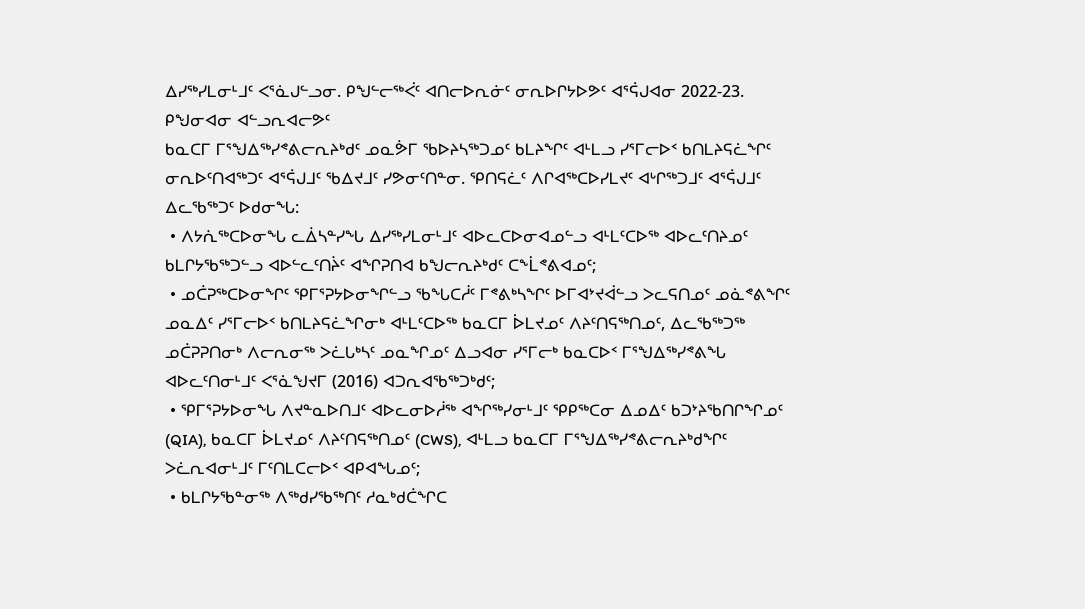ᐃᓯᖅᓯᒪᓂᒻᒧᑦ ᐸᕐᓈᒍᓪᓗᓂ. ᑭᖑᓪᓕᖅᐹᑦ ᐊᑎᓕᐅᕆᓃᑦ ᓂᕆᐅᒋᔭᐅᕗᑦ ᐊᕐᕌᒍᐊᓂ 2022-23.
ᑭᖑᓂᐊᓂ ᐊᓪᓗᕆᐊᓕᕗᑦ
ᑲᓇᑕᒥ ᒥᕐᖑᐃᖅᓯᕝᕕᓕᕆᔨᒃᑯᑦ ᓄᓇᕘᒥ ᖃᐅᔨᓴᖅᑐᓄᑦ ᑲᒪᔨᖏᑦ ᐊᒻᒪᓗ ᓯᕐᒥᓕᐅᑉ ᑲᑎᒪᔨᕋᓛᖏᑦ ᓂᕆᐅᑦᑎᐊᖅᑐᑦ ᐊᕐᕌᒍᒧᑦ ᖃᐃᔪᒧᑦ ᓯᕗᓂᑦᑎᓐᓂ. ᕿᑎᕋᓛᑦ ᐱᒋᐊᖅᑕᐅᓯᒪᔪᑦ ᐊᒡᒋᖅᑐᒧᑦ ᐊᕐᕌᒍᒧᑦ ᐃᓚᖃᖅᑐᑦ ᐅᑯᓂᖓ:
 • ᐱᔭᕇᖅᑕᐅᓂᖓ ᓚᐄᓴᓐᓯᖓ ᐃᓯᖅᓯᒪᓂᒻᒧᑦ ᐊᐅᓚᑕᐅᓂᐊᓄᓪᓗ ᐊᒻᒪᑦᑕᐅᖅ ᐊᐅᓚᑦᑎᔨᓄᑦ ᑲᒪᒋᔭᖃᖅᑐᓪᓗ ᐊᐅᓪᓚᑦᑎᔩᑦ ᐊᖏᕈᑎᐊ ᑲᖑᓕᕆᔨᒃᑯᑦ ᑕᖕᒫᕝᕕᐊᓄᑦ;
 • ᓄᑖᕈᖅᑕᐅᓂᖏᑦ ᕿᒥᕐᕈᔭᐅᓂᖏᓪᓗ ᖃᖓᑕᓲᑦ ᒥᕝᕕᒃᓴᖏᑦ ᐅᒥᐊᔾᔪᐋᓪᓗ ᐳᓚᕋᑎᓄᑦ ᓄᓈᕝᕕᖏᑦ ᓄᓇᐃᑦ ᓯᕐᒥᓕᐅᑉ ᑲᑎᒪᔨᕋᓛᖏᓂᒃ ᐊᒻᒪᑦᑕᐅᖅ ᑲᓇᑕᒥ ᐆᒪᔪᓄᑦ ᐱᔨᑦᑎᕋᖅᑎᓄᑦ, ᐃᓚᖃᖅᑐᖅ ᓄᑖᕈᕈᑎᓂᒃ ᐱᓕᕆᓂᖅ ᐳᓛᒐᒃᓴᑦ ᓄᓇᖏᓄᑦ ᐃᓗᐊᓂ ᓯᕐᒥᓕᒃ ᑲᓇᑕᐅᑉ ᒥᕐᖑᐃᖅᓯᕝᕕᖓ ᐊᐅᓚᑦᑎᓂᒻᒧᑦ ᐸᕐᓈᖑᔪᒥ (2016) ᐊᑐᕆᐊᖃᖅᑐᒃᑯᑦ;
 • ᕿᒥᕐᕈᔭᐅᓂᖓ ᐱᔪᓐᓇᐅᑎᒧᑦ ᐊᐅᓚᓂᐅᓲᖅ ᐊᖏᖅᓯᓂᒻᒧᑦ ᕿᑭᖅᑕᓂ ᐃᓄᐃᑦ ᑲᑐᔾᔨᖃᑎᒋᖏᓄᑦ (QIA), ᑲᓇᑕᒥ ᐆᒪᔪᓄᑦ ᐱᔨᑦᑎᕋᖅᑎᓄᑦ (CWS), ᐊᒻᒪᓗ ᑲᓇᑕᒥ ᒥᕐᖑᐃᖅᓯᕝᕕᓕᕆᔨᒃᑯᖏᑦ ᐳᓛᕆᐊᓂᒻᒧᑦ ᒥᑦᑎᒪᑕᓕᐅᑉ ᐊᑭᐊᖓᓄᑦ;
 • ᑲᒪᒋᔭᖃᓐᓂᖅ ᐱᖅᑯᓯᖃᖅᑎᑦ ᓱᓇᒃᑯᑖᖏᑕ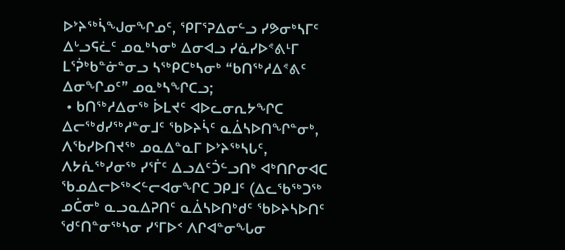ᐅᔾᔨᖅᓵᖑᓂᖏᓄᑦ, ᕿᒥᕐᕈᐃᓂᓪᓗ ᓯᕗᓂᒃᓴᒥᑦ ᐃᒡᓗᕋᓛᑦ ᓄᓇᒃᓴᓂᒃ ᐃᓂᐊᓗ ᓯᓈᓯᐅᕝᕕᒻᒥ ᒪᕐᕉᒃᑲᓐᓃᓐᓂᓗ ᓴᖅᑭᑕᒃᓴᓂᒃ “ᑲᑎᖅᓱᐃᕝᕕᑦ ᐃᓂᖏᓄᑦ” ᓄᓇᒃᓴᖏᑕᓗ;
 • ᑲᑎᖅᓱᐃᓂᖅ ᐆᒪᔪᑦ ᐊᐅᓚᓂᕆᔭᖏᑕ ᐃᓕᖅᑯᓯᖅᓱᓐᓂᒧᑦ ᖃᐅᔨᓵᑦ ᓇᐄᓴᐅᑎᖏᓐᓂᒃ, ᐱᖃᓯᐅᑎᔪᖅ ᓄᓇᐃᓐᓇᒥ ᐅᔾᔨᖅᓴᒐᑦ, ᐱᔭᕇᖅᓯᓂᖅ ᓯᕐᒦᑦ ᐃᓗᐃᑦᑑᓪᓗᑎᒃ ᐊᒃᑎᒋᓂᐊᑕ ᖃᓄᐃᓕᐅᖅᐸᓪᓕᐊᓂᖏᑕ ᑐᑭᒧᑦ (ᐃᓚᖃᖅᑐᖅ ᓄᑖᓂᒃ ᓇᓗᓇᐃᕈᑎᑦ ᓇᐄᓴᐅᑎᒃᑯᑦ ᖃᐅᔨᓴᐅᑎᑦ ᖁᑦᑎᓐᓂᖅᓴᓂ ᓯᕐᒥᐅᑉ ᐱᒋᐊᓐᓂᖓᓂ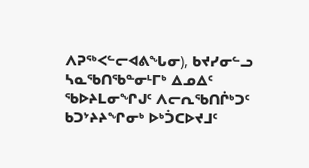ᐱᕈᖅᐸᓪᓕᐊᕕᖓᓂ), ᑲᔪᓯᓂᓪᓗ ᓴᓇᖃᑎᖃᓐᓂᒻᒥᒃ ᐃᓄᐃᑦ ᖃᐅᔨᒪᓂᖏᒍᑦ ᐱᓕᕆᖃᑎᒌᒃᑐᑦ ᑲᑐᔾᔨᔨᖏᓂᒃ ᐅᒃᑑᑕᐅᔪᒧᑦ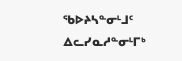ᖃᐅᔨᓴᓐᓂᒻᒧᑦ ᐃᓚᓯᓇᓱᓐᓂᒻᒥᒃ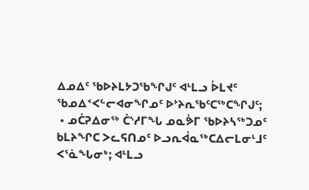ᐃᓄᐃᑦ ᖃᐅᔨᒪᔭᑐᖃᖏᒍᑦ ᐊᒻᒪᓗ ᐆᒪᔪᑦ ᖃᓄᐃᑉᐸᓪᓕᐊᓂᖏᓄᑦ ᐅᔾᔨᕆᖃᑦᑕᖅᑕᖏᒍᑦ;
 • ᓄᑖᕈᐃᓂᖅ ᑖᔅᓱᒥᖓ ᓄᓇᕘᒥ ᖃᐅᔨᓴᖅᑐᓄᑦ ᑲᒪᔨᖏᑕ ᐳᓚᕋᑎᓄᑦ ᐅᓗᕆᐋᓇᖅᑕᐃᓕᒪᓂᒻᒧᑦ ᐸᕐᓈᖓᓂᒃ; ᐊᒻᒪᓗ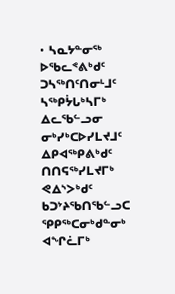• ᓴᓇᔭᓐᓂᖅ ᐅᖃᓚᕝᕕᒃᑯᑦ ᑐᓴᖅᑎᑦᑎᓂᒻᒧᑦ ᓴᖅᑭᔮᒐᒃᓴᒥᒃ ᐃᓚᖃᓪᓗᓂ ᓂᒃᓯᒃᑕᐅᓯᒪᔪᒧᑦ ᐃᑭᐊᖅᑭᕕᒃᑯᑦ ᑎᑎᕋᖅᓯᒪᔪᒥᒃ ᕙᐃᔅᐳᒃᑯᑦ ᑲᑐᔾᔨᖃᑎᖃᓪᓗᑕ ᕿᑭᖅᑕᓂᒃᑯᓐᓂᒃ ᐊᖏᓛᒥᒃ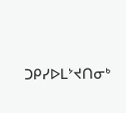ᑐᑭᓯᐅᒪᔾᔪᑎᓂᒃ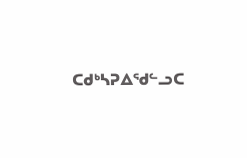ᑕᑯᒃᓴᕈᐃᖁᓪᓗᑕ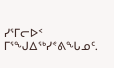ᓯᕐᒥᓕᐅᑉ ᒥᕐᖑᐃᖅᓯᕝᕕᖓᓄᑦ.